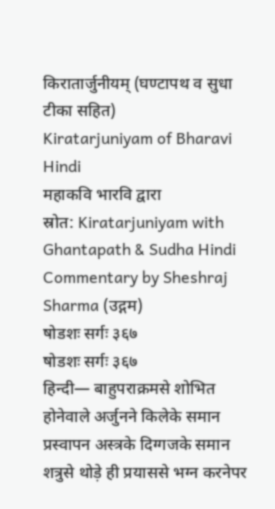किरातार्जुनीयम् (घण्टापथ व सुधा टीका सहित)
Kiratarjuniyam of Bharavi Hindi
महाकवि भारवि द्वारा
स्रोत: Kiratarjuniyam with Ghantapath & Sudha Hindi Commentary by Sheshraj Sharma (उद्गम)
षोडशः सर्गः ३६७
षोडशः सर्गः ३६७
हिन्दी— बाहुपराक्रमसे शोभित होनेवाले अर्जुनने किलेके समान प्रस्वापन अस्त्रके दिग्गजके समान शत्रुसे थोड़े ही प्रयाससे भग्न करनेपर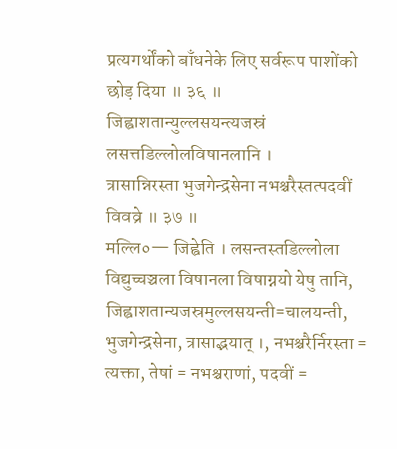प्रत्यगर्थोंको बाँधनेके लिए सर्वरूप पाशोंको छोड़ दिया ॥ ३६ ॥
जिह्वाशतान्युल्लसयन्त्यजस्रं लसत्तडिल्लोलविषानलानि ।
त्रासान्निरस्ता भुजगेन्द्रसेना नभश्चरैस्तत्पदवीं विवव्रे ॥ ३७ ॥
मल्लि०— जिह्वेति । लसन्तस्तडिल्लोला विद्युच्चञ्चला विषानला विषाग्नयो येषु तानि, जिह्वाशतान्यजस्रमुल्लसयन्ती=चालयन्ती, भुजगेन्द्रसेना, त्रासाद्भयात् ।, नभश्चरैर्निरस्ता = त्यक्ता, तेषां = नभश्चराणां, पदवीं =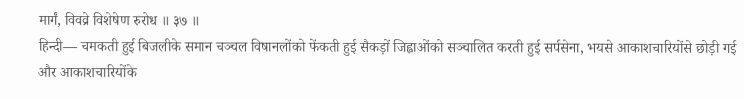मार्गं, विवव्रे विशेषेण रुरोध ॥ ३७ ॥
हिन्दी— चमकती हुई बिजलीके समान चञ्चल विषानलोंको फेंकती हुई सैकड़ों जिह्वाओंको सञ्चालित करती हुई सर्पसेना, भयसे आकाशचारियोंसे छोड़ी गई और आकाशचारियोंके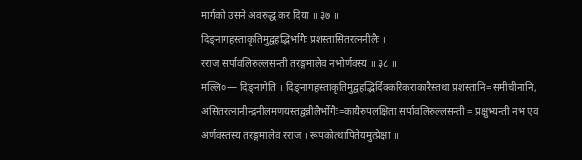मार्गको उसने अवरुद्ध कर दिया ॥ ३७ ॥
दिङ्नागहस्ताकृतिमुद्वहद्भिर्भागैः प्रशस्तासितरत्ननीलैः ।
रराज सर्पावलिरुल्लसन्ती तरङ्गमालेव नभोर्णवस्य ॥ ३८ ॥
मल्लि०— दिङ्नागेति । दिङ्नागहस्ताकृतिमुद्वहद्भिर्दिक्करिकराकारैस्तथा प्रशस्तानि=समीचीनानि, असितरत्नानीन्द्रनीलमणयस्तद्वन्नीलैर्भोगैः=कायैरुपलक्षिता सर्पावलिरुल्लसन्ती = प्रक्षुभ्यन्ती नभ एव अर्णवस्तस्य तरङ्गमालेव रराज । रूपकोत्थापितेयमुत्प्रेक्षा ॥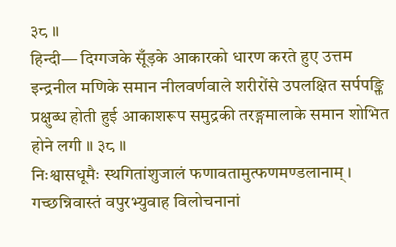३८ ॥
हिन्दी— दिग्गजके सूँड़के आकारको धारण करते हुए उत्तम इन्द्रनील मणिके समान नीलवर्णवाले शरीरोंसे उपलक्षित सर्पपङ्क्ति प्रक्षुब्ध होती हुई आकाशरूप समुद्रकी तरङ्गमालाके समान शोभित होने लगी ॥ ३८ ॥
निःश्वासधूमैः स्थगितांशुजालं फणावतामुत्फणमण्डलानाम् ।
गच्छन्निवास्तं वपुरभ्युवाह विलोचनानां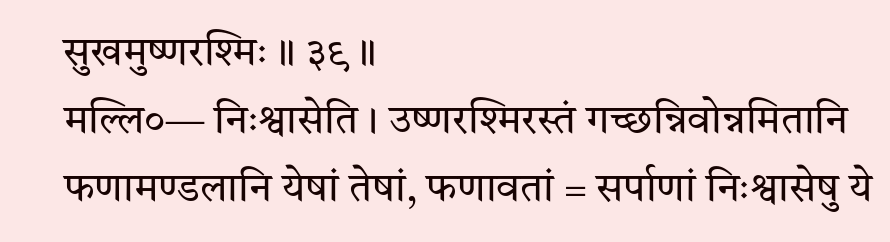सुखमुष्णरश्मिः ॥ ३९ ॥
मल्लि०— निःश्वासेति । उष्णरश्मिरस्तं गच्छन्निवोन्नमितानि फणामण्डलानि येषां तेषां, फणावतां = सर्पाणां निःश्वासेषु ये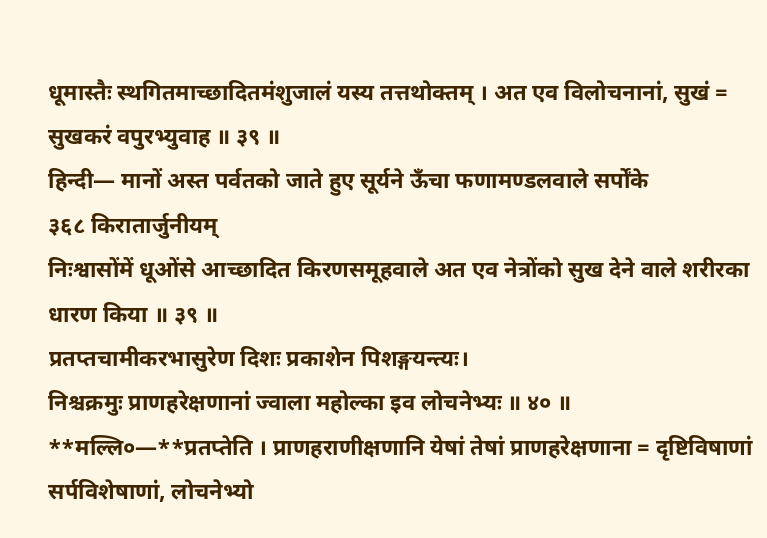धूमास्तैः स्थगितमाच्छादितमंशुजालं यस्य तत्तथोक्तम् । अत एव विलोचनानां, सुखं = सुखकरं वपुरभ्युवाह ॥ ३९ ॥
हिन्दी— मानों अस्त पर्वतको जाते हुए सूर्यने ऊँचा फणामण्डलवाले सर्पोंके
३६८ किरातार्जुनीयम्
निःश्वासोंमें धूओंसे आच्छादित किरणसमूहवाले अत एव नेत्रोंको सुख देने वाले शरीरका धारण किया ॥ ३९ ॥
प्रतप्तचामीकरभासुरेण दिशः प्रकाशेन पिशङ्गयन्त्यः।
निश्चक्रमुः प्राणहरेक्षणानां ज्वाला महोल्का इव लोचनेभ्यः ॥ ४० ॥
**मल्लि०—**प्रतप्तेति । प्राणहराणीक्षणानि येषां तेषां प्राणहरेक्षणाना = दृष्टिविषाणां सर्पविशेषाणां, लोचनेभ्यो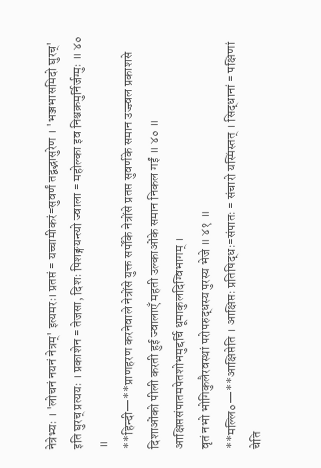नेत्रेभ्यः । 'लोचनं नयनं नेत्रम्' इत्यमरः। प्रतप्तं = यच्चामीकरं=सुवर्णं तद्वद्भासुरेण । 'भञ्जभासमिदो घुरच्' इति घुरच् प्रत्ययः । प्रकाशेन = तेजसा, दिशः पिशङ्गयन्त्यो ज्वाला = महोल्का इव निश्चक्रमुर्निर्जग्मुः ॥ ४० ॥
**हिन्दी—**प्राणहरण करनेवाले नेत्रोंसे युक्त सर्पोंके नेत्रोंसे प्रतप्त सुवर्णके समान उज्ज्वल प्रकाशसे दिशाओंको पीली करती हुई ज्वालाएँ महती उल्काओंके समान निकल गईं ॥ ४० ॥
आक्षिप्तसंपातमपेतशोभमुद्दर्चि धूमाकुलदिग्विभागम् ।
वृतं नभो भोगिकुलैरवस्थां परोपरुद्धस्य पुरस्य भेजे ॥ ४१ ॥
**मल्लि०—**आक्षिप्तेति । आक्षिप्तः प्रतिषिद्धः=संपातः = संचारो यस्मिंस्तत् । सिद्धानां = पक्षिणां चेति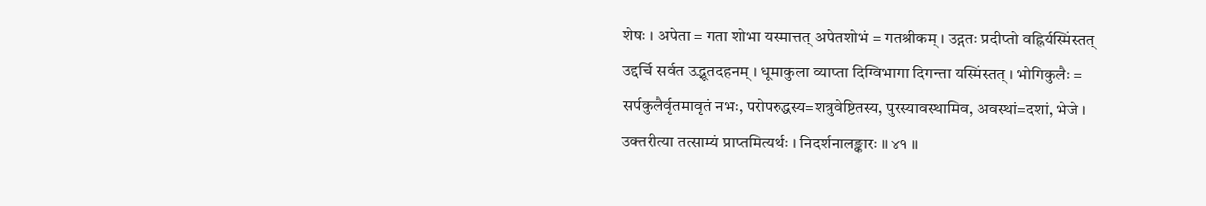शेषः । अपेता = गता शोभा यस्मात्तत् अपेतशोभं = गतश्रीकम् । उद्गतः प्रदीप्तो वह्निर्यस्मिंस्तत् उद्दर्चि सर्वत उद्भूतदहनम् । धूमाकुला व्याप्ता दिग्विभागा दिगन्ता यस्मिंस्तत् । भोगिकुलैः = सर्पकुलैर्वृतमावृतं नभः, परोपरुद्धस्य=शत्रुवेष्टितस्य, पुरस्यावस्थामिव, अवस्थां=दशां, भेजे । उक्तरीत्या तत्साम्यं प्राप्तमित्यर्थः । निदर्शनालङ्कारः ॥ ४१ ॥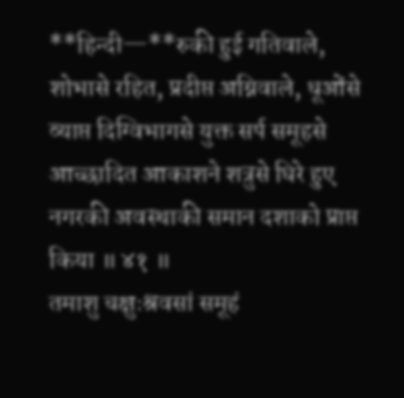**हिन्दी—**रुकी हुई गतिवाले, शोभासे रहित, प्रदीप्त अग्निवाले, धूओंसे व्याप्त दिग्विभागसे युक्त सर्प समूहसे आच्छादित आकाशने शत्रुसे घिरे हुए नगरकी अवस्थाकी समान दशाको प्राप्त किया ॥ ४१ ॥
तमाशु चक्षुःश्रवसां समूहं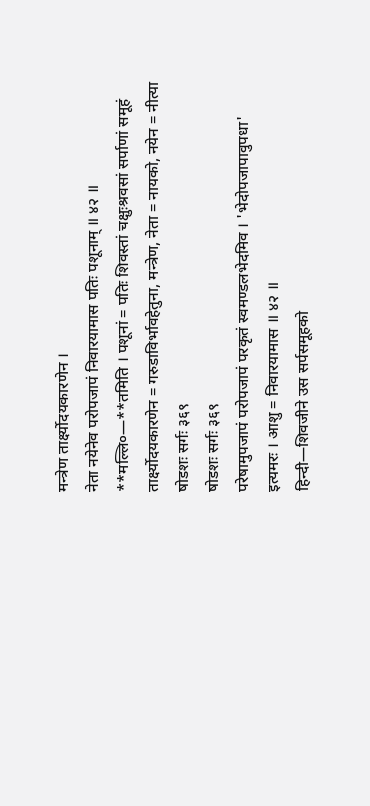मन्त्रेण तार्क्ष्योदयकारणेन ।
नेता नयेनेव परोपजापं निवारयामास पतिः पशूनाम् ॥ ४२ ॥
**मल्लि०—**तमिति । पशूनां = पतिः शिवस्तां चक्षुःश्रवसां सर्पाणां समूहं तार्क्ष्योदयकारणेन = गरुडाविर्भावहेतुना, मन्त्रेण, नेता = नायको, नयेन = नीत्या
षोडशः सर्गः ३६९
षोडशः सर्गः ३६९
परेषामुपजापं परोपजापं परकृतं स्वमण्डलभेदमिव । 'भेदोपजापावुपधा' इत्यमरः । आशु = निवारयामास ॥ ४२ ॥
हिन्दी—शिवजीने उस सर्पसमूहको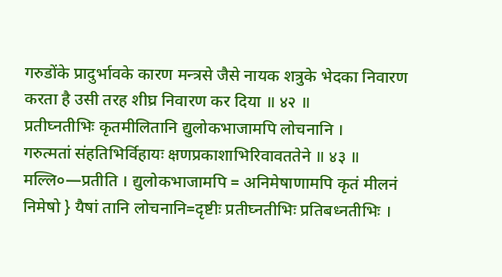गरुडोंके प्रादुर्भावके कारण मन्त्रसे जैसे नायक शत्रुके भेदका निवारण करता है उसी तरह शीघ्र निवारण कर दिया ॥ ४२ ॥
प्रतीघ्नतीभिः कृतमीलितानि द्युलोकभाजामपि लोचनानि ।
गरुत्मतां संहतिभिर्विहायः क्षणप्रकाशाभिरिवावततेने ॥ ४३ ॥
मल्लि०—प्रतीति । द्युलोकभाजामपि = अनिमेषाणामपि कृतं मीलनं निमेषो } यैषां तानि लोचनानि=दृष्टीः प्रतीघ्नतीभिः प्रतिबध्नतीभिः ।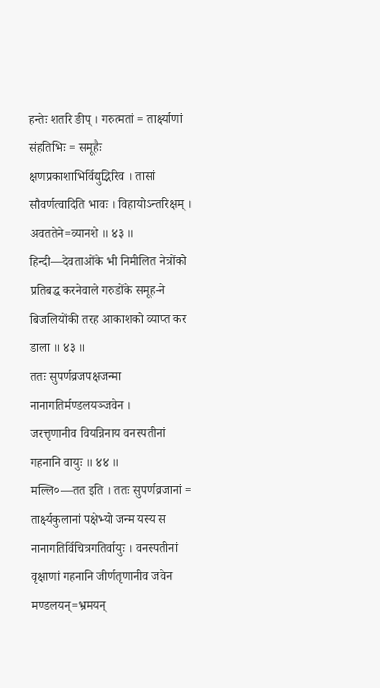हन्तेः शतरि ङीप् । गरुत्मतां = तार्क्ष्याणां संहतिभिः = समूहैः क्षणप्रकाशाभिर्विद्युद्भिरिव । तासां सौवर्णत्वादिति भावः । विहायोऽन्तरिक्षम् । अवततेने=व्यानशे ॥ ४३ ॥
हिन्दी—देवताओंके भी निमीलित नेत्रोंको प्रतिबद्ध करनेवाले गरुडोंके समूह-ने बिजलियोंकी तरह आकाशको व्याप्त कर डाला ॥ ४३ ॥
ततः सुपर्णव्रजपक्षजन्मा नानागतिर्मण्डलयञ्जवेन ।
जरत्तृणानीव वियन्निनाय वनस्पतीनां गहनानि वायुः ॥ ४४ ॥
मल्लि०—तत इति । ततः सुपर्णव्रजानां = तार्क्ष्यकुलानां पक्षेभ्यो जन्म यस्य स नानागतिर्विचित्रगतिर्वायुः । वनस्पतीनां वृक्षाणां गहनानि जीर्णतृणानीव जवेन मण्डलयन्=भ्रमयन्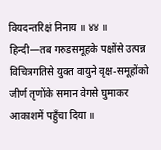वियदन्तरिक्षं निनाय ॥ ४४ ॥
हिन्दी—तब गरुडसमूहके पक्षोंसे उत्पन्न विचित्रगतिसे युक्त वायुने वृक्ष-समूहोंको जीर्ण तृणोंके समान वेगसे घुमाकर आकाशमें पहुँचा दिया ॥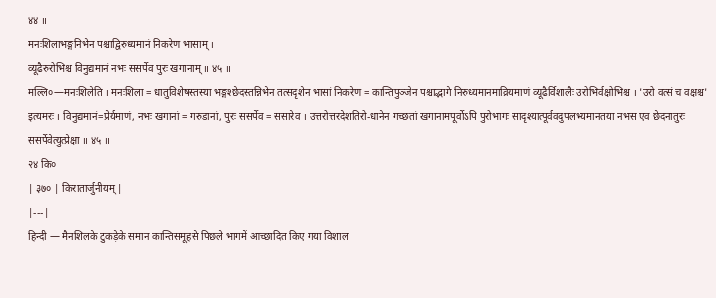४४ ॥
मनःशिलाभङ्गनिभेन पश्चाद्विरुध्यमानं निकरेण भासाम् ।
व्यूढैरुरोभिश्च विनुद्यमानं नभः ससर्पेव पुरः खगानाम् ॥ ४५ ॥
मल्लि०—मनःशिलेति । मनःशिला = धातुविशेषस्तस्या भङ्गश्छेदस्तन्निभेन तत्सदृशेन भासां निकरेण = कान्तिपुञ्जेन पश्चाद्भागे निरुध्यमानमाव्रियमाणं व्यूढैर्विशालैः उरोभिर्वक्षोभिश्च । 'उरो वत्सं च वक्षश्च' इत्यमरः । विनुद्यमानं=प्रेर्यमाणं, नभः खगानां = गरुडानां, पुरः ससर्पेव = ससारेव । उत्तरोत्तरदेशतिरो-धानेन गच्छतां खगानामपूर्वोऽपि पुरोभागः सादृश्यात्पूर्ववदुपलभ्यमानतया नभस एव छेदनातुरः ससर्पेवेत्युत्प्रेक्षा ॥ ४५ ॥
२४ कि०
| ३७० | किरातार्जुनीयम् |
|---|
हिन्दी — मैनशिलके टुकड़ेके समान कान्तिसमूहसे पिछले भागमें आच्छादित किए गया विशाल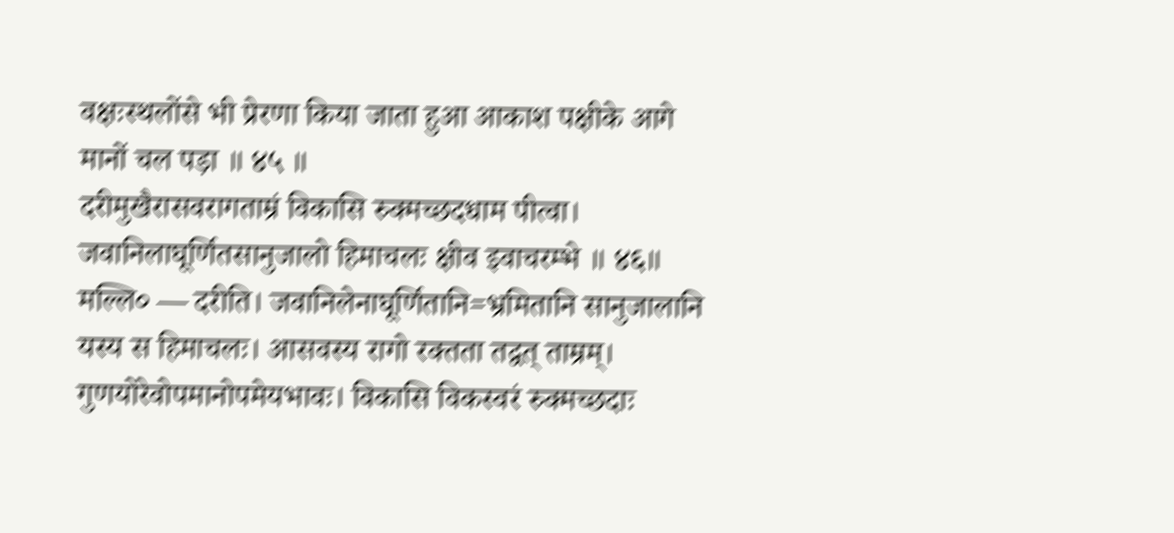वक्षःस्थलोंसे भी प्रेरणा किया जाता हुआ आकाश पक्षीके आगे मानों चल पड़ा ॥ ४५ ॥
दरीमुखैरासवरागताम्रं विकासि रुक्मच्छदधाम पीत्वा।
जवानिलाघूर्णितसानुजालो हिमाचलः क्षीव इवाचरम्भे ॥ ४६॥
मल्लि० — दरीति। जवानिलेनाघूर्णितानि=भ्रमितानि सानुजालानि यस्य स हिमाचलः। आसवस्य रागो रक्तता तद्वत् ताम्रम्। गुणयोरेवोपमानोपमेयभावः। विकासि विकस्वरं रुक्मच्छदाः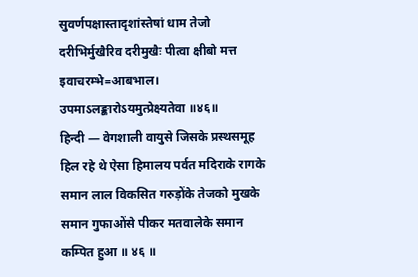सुवर्णपक्षास्तादृशांस्तेषां धाम तेजो दरीभिर्मुखैरिव दरीमुखैः पीत्वा क्षीबो मत्त इवाचरम्भे=आबभाल। उपमाऽलङ्कारोऽयमुत्प्रेक्ष्यतेवा ॥४६॥
हिन्दी — वेगशाली वायुसे जिसके प्रस्थसमूह हिल रहे थे ऐसा हिमालय पर्वत मदिराके रागके समान लाल विकसित गरुड़ोंके तेजको मुखके समान गुफाओंसे पीकर मतवालेके समान कम्पित हुआ ॥ ४६ ॥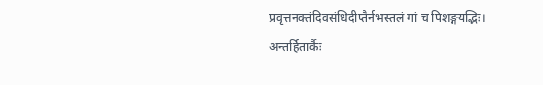प्रवृत्तनक्तंदिवसंधिदीप्तैर्नभस्तलं गां च पिशङ्गयद्भिः।
अन्तर्हितार्कैः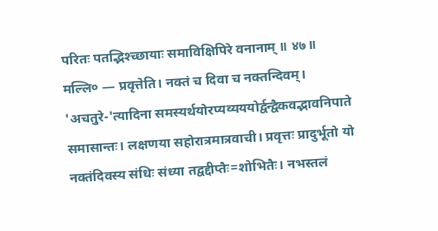परितः पतद्भिश्च्छायाः समाविक्षिपिरे वनानाम् ॥ ४७॥
मल्लि० — प्रवृत्तेति। नक्तं च दिवा च नक्तन्दिवम्। 'अचतुरे-'त्यादिना समस्यर्थयोरप्यव्यययोर्द्वन्द्वैकवद्भावनिपाते समासान्तः। लक्षणया सहोरात्रमात्रवाची। प्रवृत्तः प्रादुर्भूतो यो नक्तंदिवस्य संधिः संध्या तद्वद्दीप्तैः=शोभितैः। नभस्तलं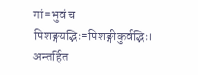गां=भुवं च पिशङ्गयद्भिः=पिशङ्गीकुर्वद्भिः। अन्तर्हित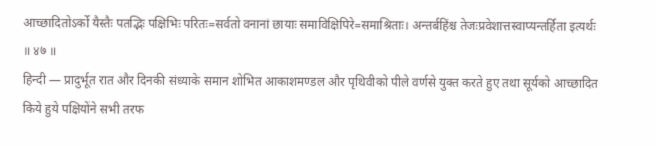आच्छादितोऽर्को यैस्तैः पतद्भिः पक्षिभिः परितः=सर्वतो वनानां छायाः समाविक्षिपिरे=समाश्रिताः। अन्तर्बहिंश्च तेजःप्रवेशात्तस्वाप्यन्तर्हिता इत्यर्थः ॥ ४७ ॥
हिन्दी — प्रादुर्भूत रात और दिनकी संध्याके समान शोभित आकाशमण्डल और पृथिवीको पीले वर्णसे युक्त करते हुए तथा सूर्यको आच्छादित किये हुये पक्षियोंने सभी तरफ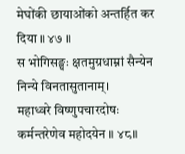मेघोंकी छायाओंको अन्तर्हित कर दिया ॥ ४७ ॥
स भोगिसङ्घः क्षतमुग्रधाम्नां सैन्येन निन्ये विनतासुतानाम्।
महाध्वरे विष्णुपचारदोषः कर्मन्तरेणेव महोदयेन ॥ ४८॥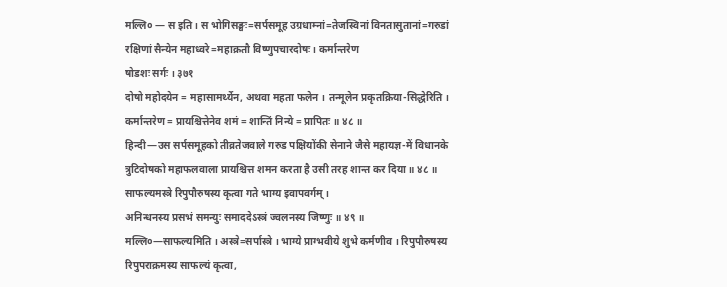मल्लि० — स इति। स भोगिसङ्घः=सर्पसमूह उग्रधाम्नां=तेजस्विनां विनतासुतानां=गरुडां रक्षिणां सैन्येन महाध्वरे=महाक्रतौ विष्णुपचारदोषः। कर्मान्तरेण
षोडशः सर्गः । ३७१
दोषो महोदयेन = महासामर्थ्येन, अथवा महता फलेन । तन्मूलेन प्रकृतक्रिया-सिद्धेरिति । कर्मान्तरेण = प्रायश्चित्तेनेव शमं = शान्तिं निन्ये = प्रापितः ॥ ४८ ॥
हिन्दी—उस सर्पसमूहको तीव्रतेजवाले गरुड पक्षियोंकी सेनाने जैसे महायज्ञ-में विधानके त्रुटिदोषको महाफलवाला प्रायश्चित्त शमन करता है उसी तरह शान्त कर दिया ॥ ४८ ॥
साफल्यमस्त्रे रिपुपौरुषस्य कृत्वा गते भाग्य इवापवर्गम् ।
अनिन्धनस्य प्रसभं समन्युः समाददेऽस्त्रं ज्वलनस्य जिष्णुः ॥ ४९ ॥
मल्लि०—साफल्यमिति । अस्त्रे=सर्पास्त्रे । भाग्ये प्राग्भवीये शुभे कर्मणीव । रिपुपौरुषस्य रिपुपराक्रमस्य साफल्यं कृत्वा,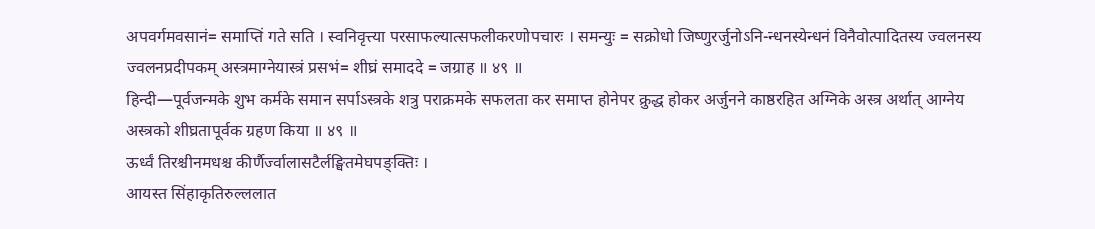अपवर्गमवसानं= समाप्तिं गते सति । स्वनिवृत्त्या परसाफल्यात्सफलीकरणोपचारः । समन्युः = सक्रोधो जिष्णुरर्जुनोऽनि-न्धनस्येन्धनं विनैवोत्पादितस्य ज्वलनस्य ज्वलनप्रदीपकम् अस्त्रमाग्नेयास्त्रं प्रसभं= शीघ्रं समाददे = जग्राह ॥ ४९ ॥
हिन्दी—पूर्वजन्मके शुभ कर्मके समान सर्पाऽस्त्रके शत्रु पराक्रमके सफलता कर समाप्त होनेपर क्रुद्ध होकर अर्जुनने काष्ठरहित अग्निके अस्त्र अर्थात् आग्नेय अस्त्रको शीघ्रतापूर्वक ग्रहण किया ॥ ४९ ॥
ऊर्ध्वं तिरश्चीनमधश्च कीर्णैर्ज्वालासटैर्लङ्घितमेघपङ्क्तिः ।
आयस्त सिंहाकृतिरुल्ललात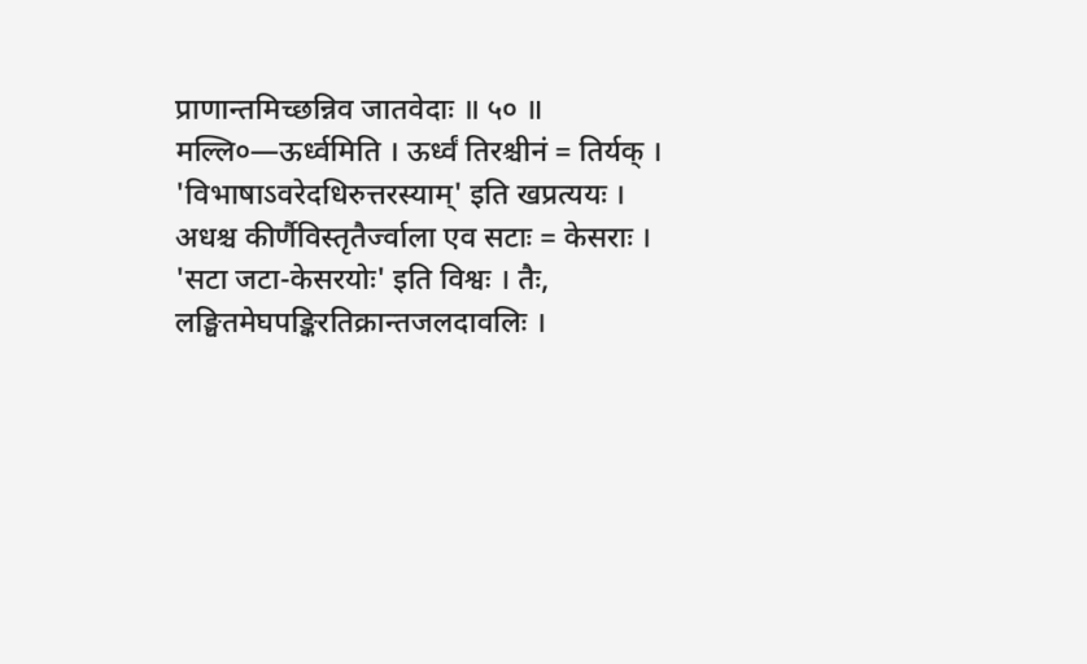प्राणान्तमिच्छन्निव जातवेदाः ॥ ५० ॥
मल्लि०—ऊर्ध्वमिति । ऊर्ध्वं तिरश्चीनं = तिर्यक् । 'विभाषाऽवरेदधिरुत्तरस्याम्' इति खप्रत्ययः । अधश्च कीर्णैविस्तृतैर्ज्वाला एव सटाः = केसराः । 'सटा जटा-केसरयोः' इति विश्वः । तैः, लङ्घितमेघपङ्किरतिक्रान्तजलदावलिः ।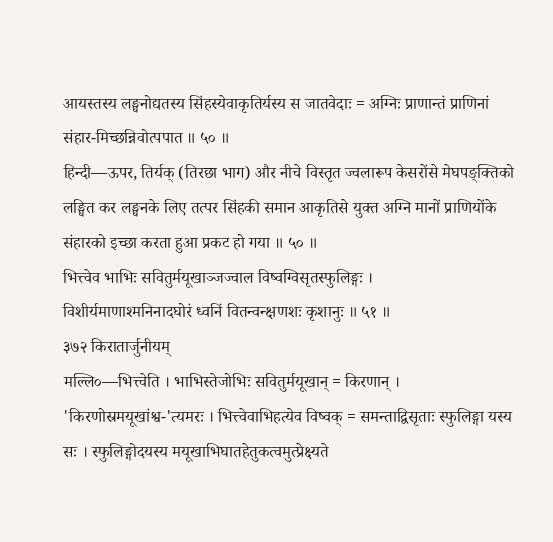आयस्तस्य लङ्घनोद्यतस्य सिंहस्येवाकृतिर्यस्य स जातवेदाः = अग्निः प्राणान्तं प्राणिनां संहार-मिच्छन्निवोत्पपात ॥ ५० ॥
हिन्दी—ऊपर, तिर्यक् (तिरछा भाग) और नीचे विस्तृत ज्वलारूप केसरोंसे मेघपङ्क्तिको लङ्घित कर लङ्घनके लिए तत्पर सिंहकी समान आकृतिसे युक्त अग्नि मानों प्राणियोंके संहारको इच्छा करता हुआ प्रकट हो गया ॥ ५० ॥
भित्त्वेव भाभिः सवितुर्मयूखाञ्जज्वाल विष्वग्विसृतस्फुलिङ्गः ।
विशीर्यमाणाश्मनिनादघोरं ध्वनिं वितन्वन्क्षणशः कृशानुः ॥ ५१ ॥
३७२ किरातार्जुनीयम्
मल्लि०—भित्त्वेति । भाभिस्तेजोभिः सवितुर्मयूखान् = किरणान् । 'किरणोस्रमयूखांश्व-'त्यमरः । भित्त्वेवाभिहत्येव विष्वक् = समन्ताद्विसृताः स्फुलिङ्गा यस्य सः । स्फुलिङ्गोदयस्य मयूखाभिघातहेतुकत्वमुत्प्रेक्ष्यते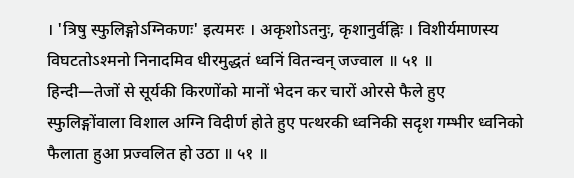। 'त्रिषु स्फुलिङ्गोऽग्निकणः' इत्यमरः । अकृशोऽतनुः, कृशानुर्वह्निः । विशीर्यमाणस्य विघटतोऽश्मनो निनादमिव धीरमुद्धतं ध्वनिं वितन्वन् जज्वाल ॥ ५१ ॥
हिन्दी—तेजों से सूर्यकी किरणोंको मानों भेदन कर चारों ओरसे फैले हुए स्फुलिङ्गोंवाला विशाल अग्नि विदीर्ण होते हुए पत्थरकी ध्वनिकी सदृश गम्भीर ध्वनिको फैलाता हुआ प्रज्वलित हो उठा ॥ ५१ ॥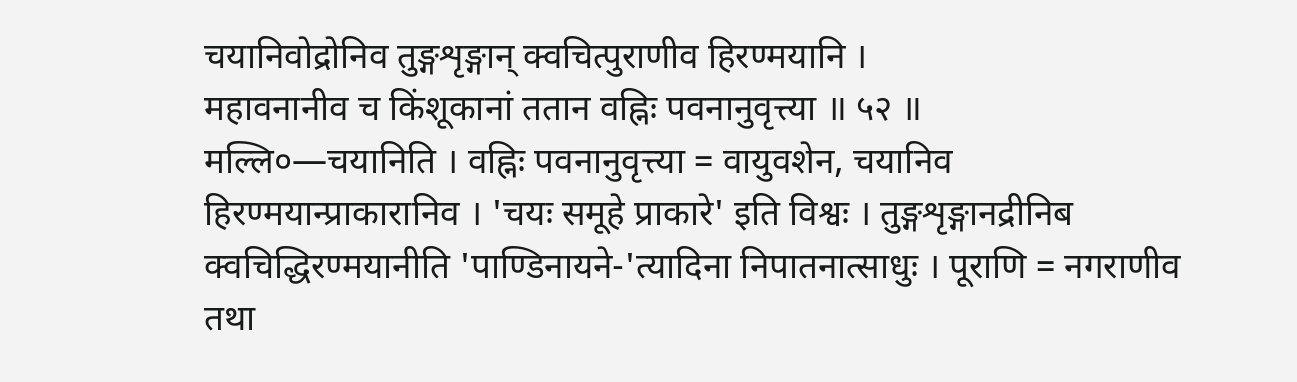चयानिवोद्रोनिव तुङ्गशृङ्गान् क्वचित्पुराणीव हिरण्मयानि ।
महावनानीव च किंशूकानां ततान वह्निः पवनानुवृत्त्या ॥ ५२ ॥
मल्लि०—चयानिति । वह्निः पवनानुवृत्त्या = वायुवशेन, चयानिव हिरण्मयान्प्राकारानिव । 'चयः समूहे प्राकारे' इति विश्वः । तुङ्गशृङ्गानद्रीनिब क्वचिद्धिरण्मयानीति 'पाण्डिनायने-'त्यादिना निपातनात्साधुः । पूराणि = नगराणीव तथा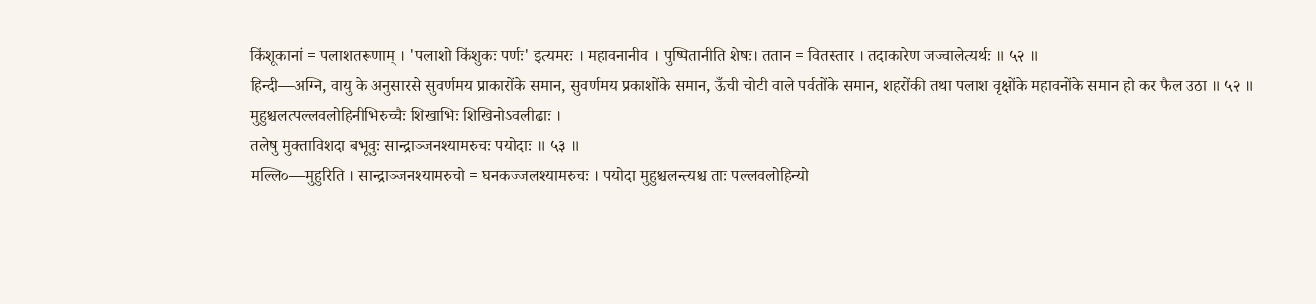किंशूकानां = पलाशतरूणाम् । 'पलाशो किंशुकः पर्णः' इत्यमरः । महावनानीव । पुष्पितानीति शेषः। ततान = वितस्तार । तदाकारेण जज्वालेत्यर्थः ॥ ५२ ॥
हिन्दी—अग्नि, वायु के अनुसारसे सुवर्णमय प्राकारोंके समान, सुवर्णमय प्रकाशोंके समान, ऊँची चोटी वाले पर्वतोंके समान, शहरोंकी तथा पलाश वृक्षोंके महावनोंके समान हो कर फैल उठा ॥ ५२ ॥
मुहुश्चलत्पल्लवलोहिनीभिरुच्चैः शिखाभिः शिखिनोऽवलीढाः ।
तलेषु मुक्ताविशदा बभूवुः सान्द्राञ्जनश्यामरुचः पयोदाः ॥ ५३ ॥
मल्लि०—मुहुरिति । सान्द्राञ्जनश्यामरुचो = घनकज्जलश्यामरुचः । पयोदा मुहुश्चलन्त्यश्च ताः पल्लवलोहिन्यो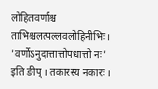लोहितवर्णाश्च ताभिश्चलत्पल्लवलोहिनीभिः। 'वर्णोऽनुदात्तात्तोपधात्तो नः' इति ङीप् । तकारस्य नकारः ।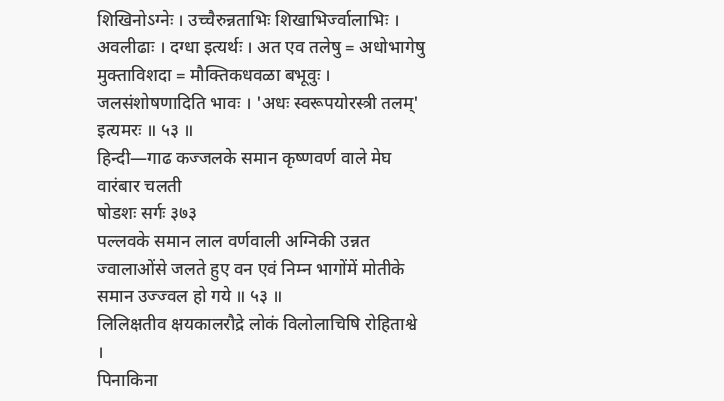शिखिनोऽग्नेः । उच्चैरुन्नताभिः शिखाभिर्ज्वालाभिः । अवलीढाः । दग्धा इत्यर्थः । अत एव तलेषु = अधोभागेषु मुक्ताविशदा = मौक्तिकधवळा बभूवुः । जलसंशोषणादिति भावः । 'अधः स्वरूपयोरस्त्री तलम्' इत्यमरः ॥ ५३ ॥
हिन्दी—गाढ कज्जलके समान कृष्णवर्ण वाले मेघ वारंबार चलती
षोडशः सर्गः ३७३
पल्लवके समान लाल वर्णवाली अग्निकी उन्नत ज्वालाओंसे जलते हुए वन एवं निम्न भागोंमें मोतीके समान उज्ज्वल हो गये ॥ ५३ ॥
लिलिक्षतीव क्षयकालरौद्रे लोकं विलोलाचिषि रोहिताश्वे ।
पिनाकिना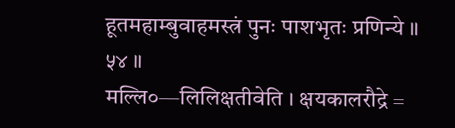हूतमहाम्बुवाहमस्त्रं पुनः पाशभृतः प्रणिन्ये ॥ ५४ ॥
मल्लि०—लिलिक्षतीवेति । क्षयकालरौद्रे =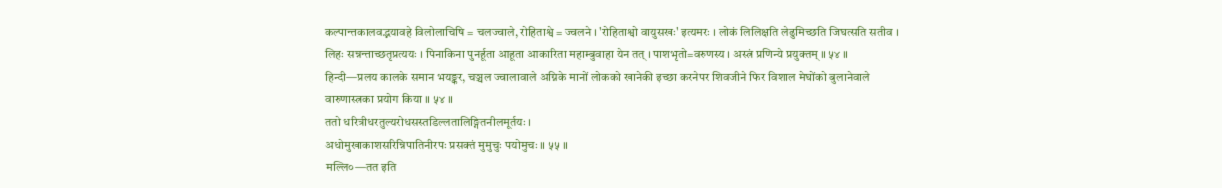कल्पान्तकालवद्भयावहे विलोलाचिषि = चलज्वाले, रोहिताश्वे = ज्वलने । 'रोहिताश्वो वायुसखः' इत्यमरः । लोकं लिलिक्षति लेढुमिच्छति जिघत्सति सतीव । लिहः सन्नन्ताच्छतृप्रत्ययः । पिनाकिना पुनर्हूता आहूता आकारिता महाम्बुवाहा येन तत् । पाशभृतो=वरुणस्य । अस्त्रं प्रणिन्ये प्रयुक्तम् ॥ ५४ ॥
हिन्दी—प्रलय कालके समान भयङ्कर, चञ्चल ज्वालावाले अग्निके मानों लोकको खानेकी इच्छा करनेपर शिवजीने फिर विशाल मेघोंको बुलानेवाले वारुणास्त्रका प्रयोग किया ॥ ५४ ॥
ततो धरित्रीधरतुल्यरोधसस्तडिल्लतालिङ्गितनीलमूर्तयः ।
अधोमुखाकाशसरिन्निपातिनीरपः प्रसक्तं मुमुचुः पयोमुचः ॥ ५५ ॥
मल्लि०—तत इति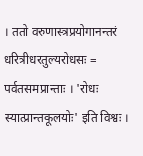। ततो वरुणास्त्रप्रयोगानन्तरं धरित्रीधरतुल्यरोधसः = पर्वतसमप्रान्ताः । 'रोधः स्यात्प्रान्तकूलयोः' इति विश्वः ।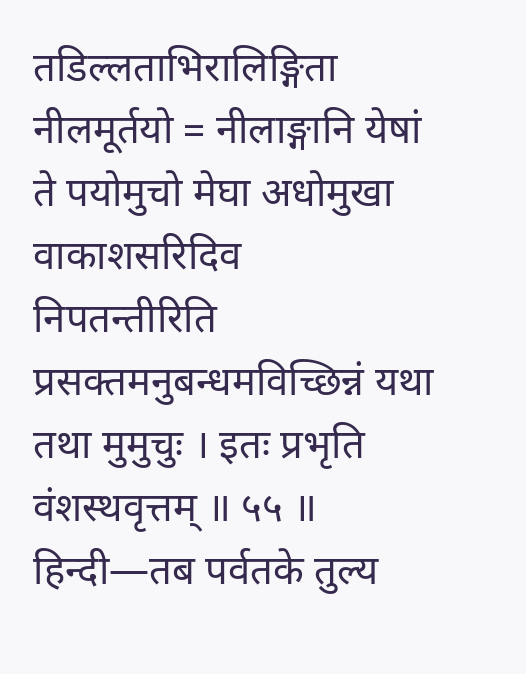तडिल्लताभिरालिङ्गिता नीलमूर्तयो = नीलाङ्गानि येषां ते पयोमुचो मेघा अधोमुखा वाकाशसरिदिव निपतन्तीरिति प्रसक्तमनुबन्धमविच्छिन्नं यथा तथा मुमुचुः । इतः प्रभृति वंशस्थवृत्तम् ॥ ५५ ॥
हिन्दी—तब पर्वतके तुल्य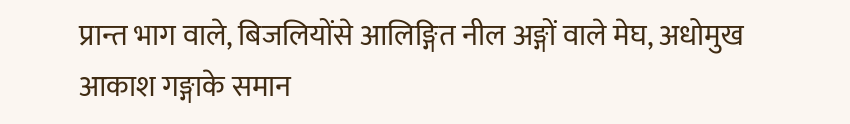प्रान्त भाग वाले, बिजलियोंसे आलिङ्गित नील अङ्गों वाले मेघ, अधोमुख आकाश गङ्गाके समान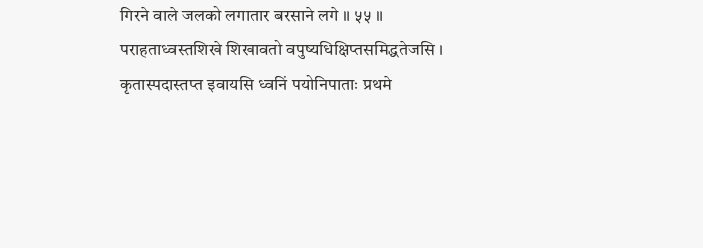गिरने वाले जलको लगातार बरसाने लगे ॥ ५५ ॥
पराहताध्वस्तशिखे शिखावतो वपुष्यधिक्षिप्तसमिद्धतेजसि ।
कृतास्पदास्तप्त इवायसि ध्वनिं पयोनिपाताः प्रथमे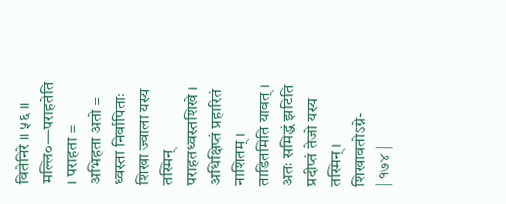वितेनिरे ॥ ५६ ॥
मल्लि०—पराहतेति । पराहता = अभिहता अतो = ध्वस्ता निर्वापिताः शिखा ज्वाला यस्य तस्मिन् पराहतध्वस्तशिखे । अधिक्षिप्तं प्रहारितं नाशितम् । ताडितमिति यावत् । अतः समिद्धं झटिति प्रदीप्तं तेजो यस्य तस्मिन् । शिखावतोऽग्ने-
| १७४ |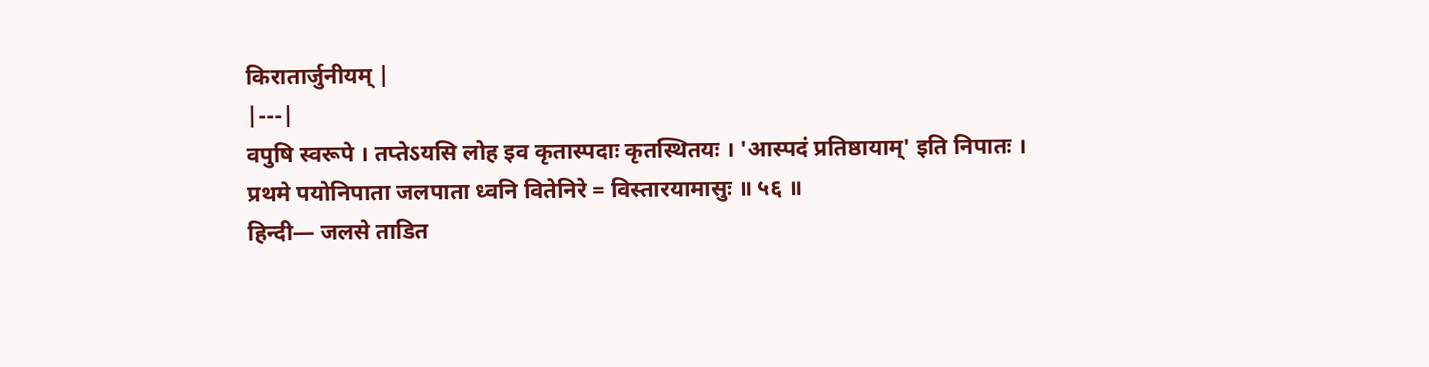किरातार्जुनीयम् |
|---|
वपुषि स्वरूपे । तप्तेऽयसि लोह इव कृतास्पदाः कृतस्थितयः । 'आस्पदं प्रतिष्ठायाम्' इति निपातः । प्रथमे पयोनिपाता जलपाता ध्वनि वितेनिरे = विस्तारयामासुः ॥ ५६ ॥
हिन्दी— जलसे ताडित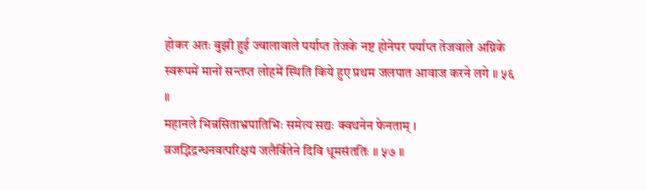होकर अतः बुझी हुई ज्वालावाले पर्याप्त तेजके नष्ट होनेपर पर्याप्त तेजवाले अग्निके स्वरूपमें मानों सन्तप्त लोहमें स्थिति किये हुए प्रथम जलपात आवाज करने लगे ॥ ५६ ॥
महानले भिन्नसिताभ्रपातिभिः समेत्य सद्यः क्वथनेन फेनताम् ।
व्रजद्भिद्रन्धनवत्परिक्षयं जलैर्वितेने दिवि धूमसंततिः ॥ ५७ ॥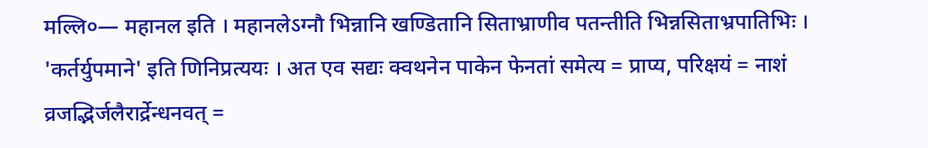मल्लि०— महानल इति । महानलेऽग्नौ भिन्नानि खण्डितानि सिताभ्राणीव पतन्तीति भिन्नसिताभ्रपातिभिः । 'कर्तर्युपमाने' इति णिनिप्रत्ययः । अत एव सद्यः क्वथनेन पाकेन फेनतां समेत्य = प्राप्य, परिक्षयं = नाशं व्रजद्भिर्जलैरार्द्रेन्धनवत् =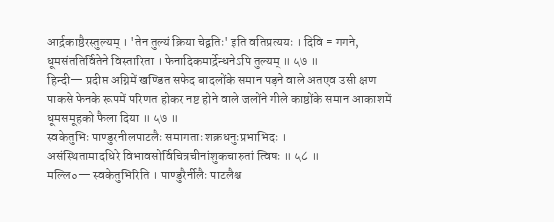आर्द्रकाष्ठैरस्तुल्यम् । 'तेन तुल्यं क्रिया चेद्वतिः' इति वतिप्रत्ययः । दिवि = गगने, धूमसंततिर्वितेने विस्तारिता । फेनादिकमार्द्रेन्धनेऽपि तुल्यम् ॥ ५७ ॥
हिन्दी— प्रदीप्त अग्निमें खण्डित सफेद बादलोंके समान पड़ने वाले अतएव उसी क्षण पाकसे फेनके रूपमें परिणत होकर नष्ट होने वाले जलोंने गीले काष्ठोंके समान आकाशमें धूमसमूहको फैला दिया ॥ ५७ ॥
स्वकेतुभिः पाण्डुरनीलपाटलैः समागताः शक्रधनुःप्रभाभिदः ।
असंस्थितामादधिरे विभावसोर्विचित्रचीनांशुकचारुतां त्विषः ॥ ५८ ॥
मल्लि०— स्वकेतुभिरिति । पाण्डुरैर्नीलैः पाटलैश्च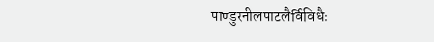पाण्डुरनीलपाटलैर्विविधैः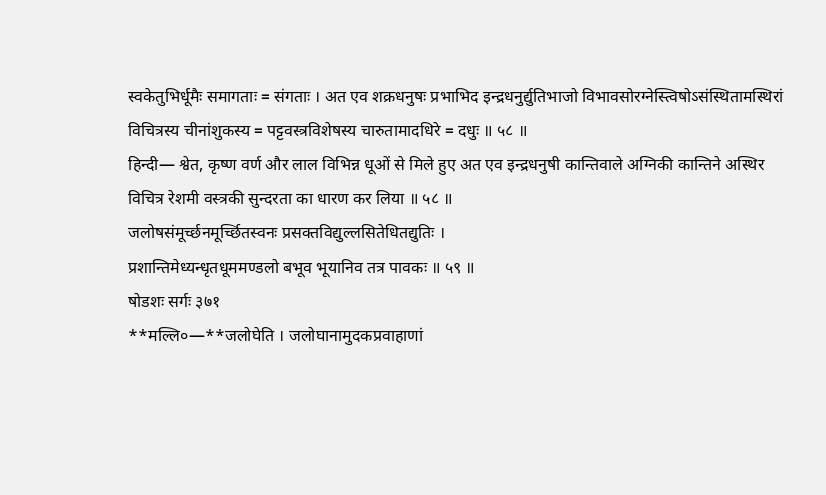स्वकेतुभिर्धूमैः समागताः = संगताः । अत एव शक्रधनुषः प्रभाभिद इन्द्रधनुर्द्युतिभाजो विभावसोरग्नेस्त्विषोऽसंस्थितामस्थिरां विचित्रस्य चीनांशुकस्य = पट्टवस्त्रविशेषस्य चारुतामादधिरे = दधुः ॥ ५८ ॥
हिन्दी— श्वेत, कृष्ण वर्ण और लाल विभिन्न धूओं से मिले हुए अत एव इन्द्रधनुषी कान्तिवाले अग्निकी कान्तिने अस्थिर विचित्र रेशमी वस्त्रकी सुन्दरता का धारण कर लिया ॥ ५८ ॥
जलोषसंमूर्च्छनमूर्च्छितस्वनः प्रसक्तविद्युल्लसितेधितद्युतिः ।
प्रशान्तिमेध्यन्धृतधूममण्डलो बभूव भूयानिव तत्र पावकः ॥ ५९ ॥
षोडशः सर्गः ३७१
**मल्लि०—**जलोघेति । जलोघानामुदकप्रवाहाणां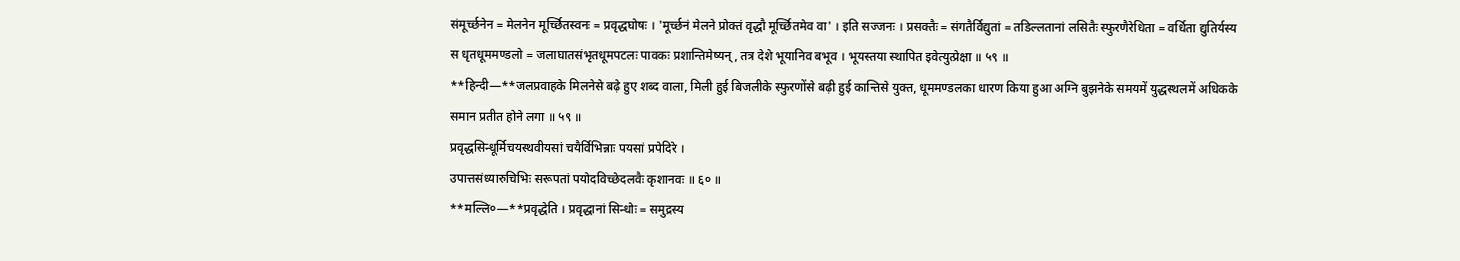संमूर्च्छनेन = मेलनेन मूर्च्छितस्वनः = प्रवृद्धघोषः । 'मूर्च्छनं मेलने प्रोक्तं वृद्धौ मूर्च्छितमेव वा' । इति सज्जनः । प्रसक्तैः = संगतैर्विद्युतां = तडिल्लतानां लसितैः स्फुरणैरेधिता = वर्धिता द्युतिर्यस्य स धृतधूममण्डलो = जलाघातसंभृतधूमपटलः पावकः प्रशान्तिमेष्यन्, तत्र देशे भूयानिव बभूव । भूयस्तया स्थापित इवेत्युत्प्रेक्षा ॥ ५९ ॥
**हिन्दी—**जलप्रवाहके मिलनेसे बढ़े हुए शब्द वाला, मिली हुई बिजलीके स्फुरणोंसे बढ़ी हुई कान्तिसे युक्त, धूममण्डलका धारण किया हुआ अग्नि बुझनेके समयमें युद्धस्थलमें अधिकके समान प्रतीत होने लगा ॥ ५९ ॥
प्रवृद्धसिन्धूर्मिचयस्थवीयसां चयैर्विभिन्नाः पयसां प्रपेदिरे ।
उपात्तसंध्यारुचिभिः सरूपतां पयोदविच्छेदलवैः कृशानवः ॥ ६० ॥
**मल्लि०—**प्रवृद्धेति । प्रवृद्धानां सिन्धोः = समुद्रस्य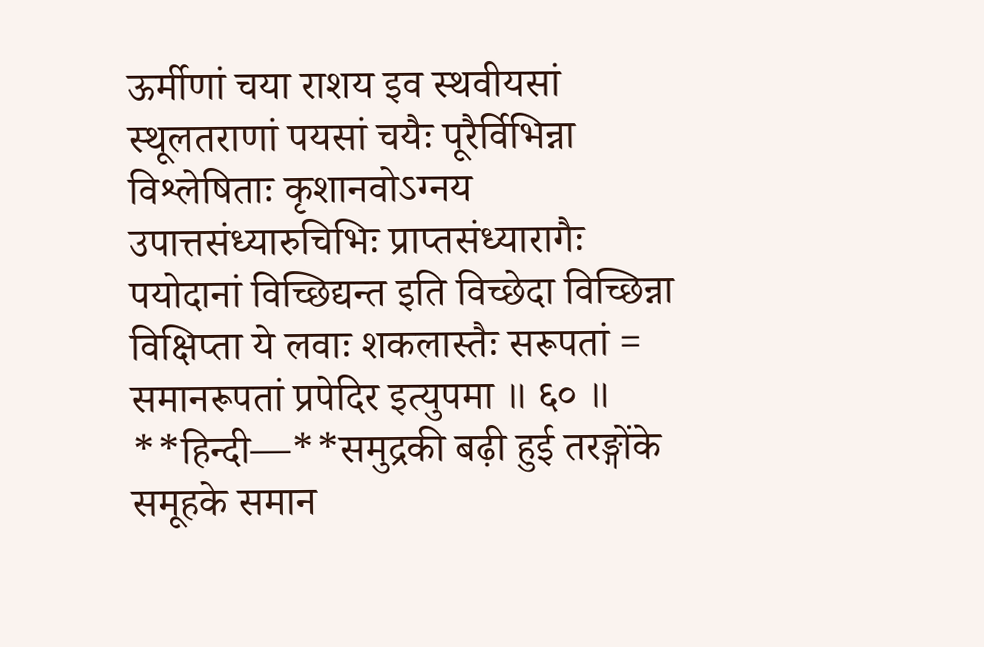ऊर्मीणां चया राशय इव स्थवीयसां स्थूलतराणां पयसां चयैः पूरैर्विभिन्ना विश्लेषिताः कृशानवोऽग्नय उपात्तसंध्यारुचिभिः प्राप्तसंध्यारागैः पयोदानां विच्छिद्यन्त इति विच्छेदा विच्छिन्ना विक्षिप्ता ये लवाः शकलास्तैः सरूपतां = समानरूपतां प्रपेदिर इत्युपमा ॥ ६० ॥
**हिन्दी—**समुद्रकी बढ़ी हुई तरङ्गोंके समूहके समान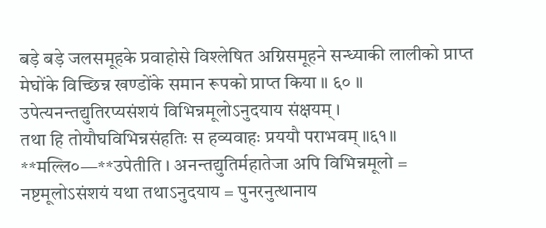बड़े बड़े जलसमूहके प्रवाहोसे विश्लेषित अग्निसमूहने सन्ध्याकी लालीको प्राप्त मेघोंके विच्छिन्न खण्डोंके समान रूपको प्राप्त किया ॥ ६० ॥
उपेत्यनन्तद्युतिरप्यसंशयं विभिन्नमूलोऽनुदयाय संक्षयम् ।
तथा हि तोयौघविभिन्नसंहतिः स हव्यवाहः प्रययौ पराभवम् ॥६१॥
**मल्लि०—**उपेतीति । अनन्तद्युतिर्महातेजा अपि विभिन्नमूलो = नष्टमूलोऽसंशयं यथा तथाऽनुदयाय = पुनरनुत्थानाय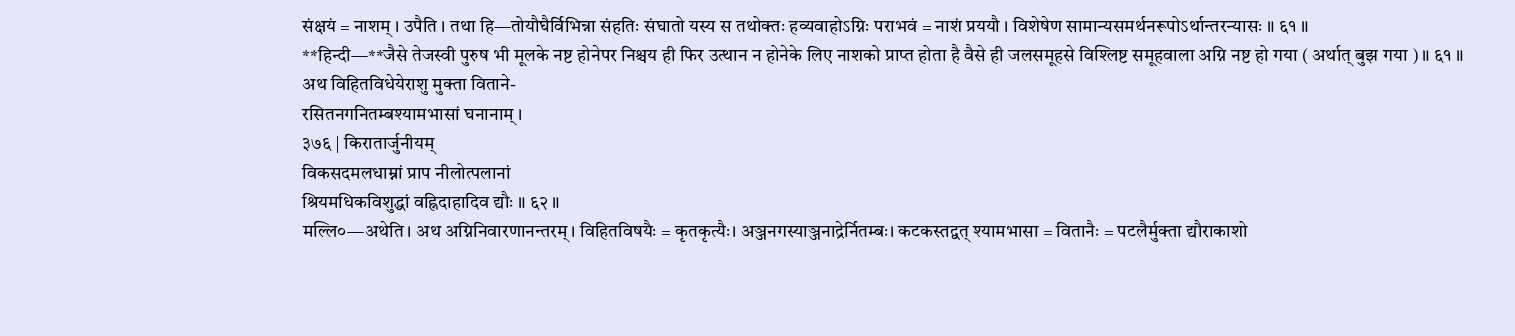संक्षयं = नाशम् । उपैति । तथा हि—तोयौघैर्विभिन्ना संहतिः संघातो यस्य स तथोक्तः हव्यवाहोऽग्निः पराभवं = नाशं प्रययौ । विशेषेण सामान्यसमर्थनरूपोऽर्थान्तरन्यासः ॥ ६१ ॥
**हिन्दी—**जैसे तेजस्वी पुरुष भी मूलके नष्ट होनेपर निश्चय ही फिर उत्थान न होनेके लिए नाशको प्राप्त होता है वैसे ही जलसमूहसे विश्लिष्ट समूहवाला अग्नि नष्ट हो गया ( अर्थात् बुझ गया ) ॥ ६१ ॥
अथ विहितविधेयेराशु मुक्ता विताने-
रसितनगनितम्बश्यामभासां घनानाम् ।
३७६ | किरातार्जुनीयम्
विकसदमलधाम्नां प्राप नीलोत्पलानां
श्रियमधिकविशुद्धां वह्निदाहादिव द्यौः ॥ ६२ ॥
मल्लि०—अथेति। अथ अग्निनिवारणानन्तरम्। विहितविषयैः = कृतकृत्यैः। अञ्जनगस्याञ्जनाद्रेर्नितम्बः। कटकस्तद्वत् श्यामभासा = वितानैः = पटलैर्मुक्ता द्यौराकाशो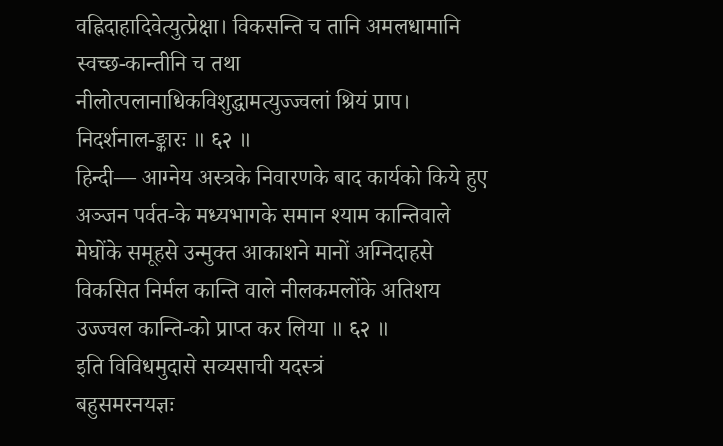वह्निदाहादिवेत्युत्प्रेक्षा। विकसन्ति च तानि अमलधामानि स्वच्छ-कान्तीनि च तथा नीलोत्पलानाधिकविशुद्धामत्युज्ज्वलां श्रियं प्राप। निदर्शनाल-ङ्कारः ॥ ६२ ॥
हिन्दी— आग्नेय अस्त्रके निवारणके बाद कार्यको किये हुए अञ्जन पर्वत-के मध्यभागके समान श्याम कान्तिवाले मेघोंके समूहसे उन्मुक्त आकाशने मानों अग्निदाहसे विकसित निर्मल कान्ति वाले नीलकमलोंके अतिशय उज्ज्वल कान्ति-को प्राप्त कर लिया ॥ ६२ ॥
इति विविधमुदासे सव्यसाची यदस्त्रं
बहुसमरनयज्ञः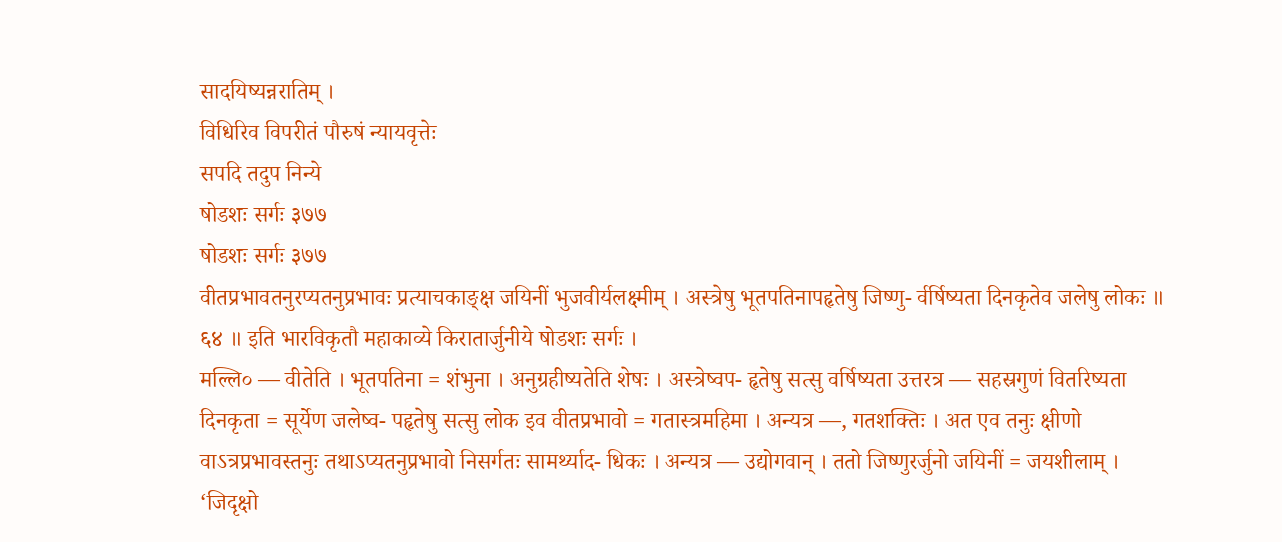सादयिष्यन्नरातिम् ।
विधिरिव विपरीतं पौरुषं न्यायवृत्तेः
सपदि तदुप निन्ये
षोडशः सर्गः ३७७
षोडशः सर्गः ३७७
वीतप्रभावतनुरप्यतनुप्रभावः प्रत्याचकाङ्क्ष जयिनीं भुजवीर्यलक्ष्मीम् । अस्त्रेषु भूतपतिनापहृतेषु जिष्णु- र्वर्षिष्यता दिनकृतेव जलेषु लोकः ॥ ६४ ॥ इति भारविकृतौ महाकाव्ये किरातार्जुनीये षोडशः सर्गः ।
मल्लि० — वीतेति । भूतपतिना = शंभुना । अनुग्रहीष्यतेति शेषः । अस्त्रेष्वप- हृतेषु सत्सु वर्षिष्यता उत्तरत्र — सहस्रगुणं वितरिष्यता दिनकृता = सूर्येण जलेष्व- पहृतेषु सत्सु लोक इव वीतप्रभावो = गतास्त्रमहिमा । अन्यत्र —, गतशक्तिः । अत एव तनुः क्षीणो वाऽत्रप्रभावस्तनुः तथाऽप्यतनुप्रभावो निसर्गतः सामर्थ्याद- धिकः । अन्यत्र — उद्योगवान् । ततो जिष्णुरर्जुनो जयिनीं = जयशीलाम् । ‘जिदृक्षो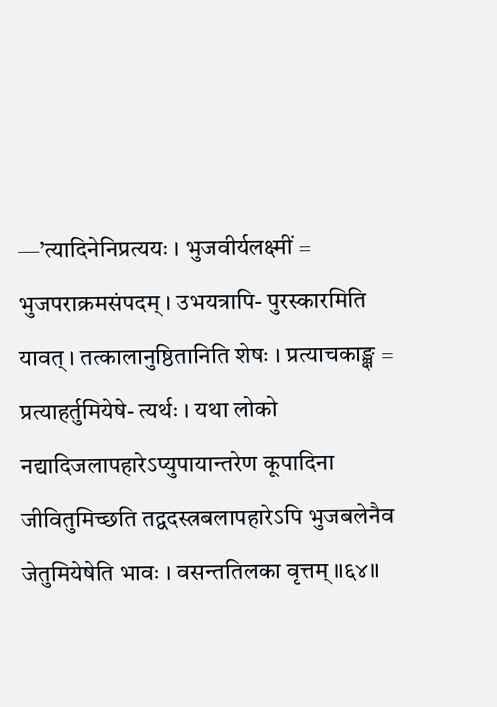—’त्यादिनेनिप्रत्ययः । भुजवीर्यलक्ष्मीं = भुजपराक्रमसंपदम् । उभयत्रापि- पुरस्कारमिति यावत् । तत्कालानुष्ठितानिति शेषः । प्रत्याचकाङ्क्ष = प्रत्याहर्तुमियेषे- त्यर्थः । यथा लोको नद्यादिजलापहारेऽप्युपायान्तरेण कूपादिना जीवितुमिच्छति तद्वदस्त्रबलापहारेऽपि भुजबलेनैव जेतुमियेषेति भावः । वसन्ततिलका वृत्तम् ॥६४॥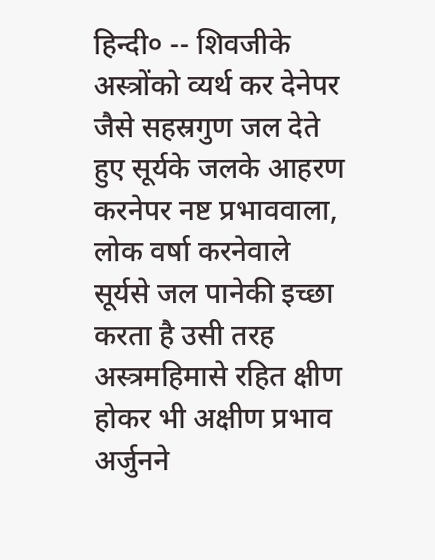हिन्दी० -- शिवजीके अस्त्रोंको व्यर्थ कर देनेपर जैसे सहस्रगुण जल देते हुए सूर्यके जलके आहरण करनेपर नष्ट प्रभाववाला, लोक वर्षा करनेवाले सूर्यसे जल पानेकी इच्छा करता है उसी तरह अस्त्रमहिमासे रहित क्षीण होकर भी अक्षीण प्रभाव अर्जुनने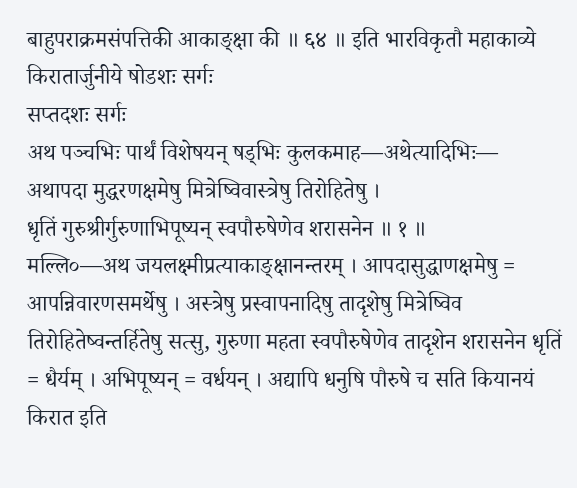बाहुपराक्रमसंपत्तिकी आकाङ्क्षा की ॥ ६४ ॥ इति भारविकृतौ महाकाव्ये किरातार्जुनीये षोडशः सर्गः
सप्तदशः सर्गः
अथ पञ्चभिः पार्थं विशेषयन् षड्भिः कुलकमाह—अथेत्यादिभिः—
अथापदा मुद्धरणक्षमेषु मित्रेष्विवास्त्रेषु तिरोहितेषु ।
धृतिं गुरुश्रीर्गुरुणाभिपूष्यन् स्वपौरुषेणेव शरासनेन ॥ १ ॥
मल्लि०—अथ जयलक्ष्मीप्रत्याकाङ्क्षानन्तरम् । आपदासुद्धाणक्षमेषु = आपन्निवारणसमर्थेषु । अस्त्रेषु प्रस्वापनादिषु तादृशेषु मित्रेष्विव तिरोहितेष्वन्तर्हितेषु सत्सु, गुरुणा महता स्वपौरुषेणेव तादृशेन शरासनेन धृतिं = धैर्यम् । अभिपूष्यन् = वर्धयन् । अद्यापि धनुषि पौरुषे च सति कियानयं किरात इति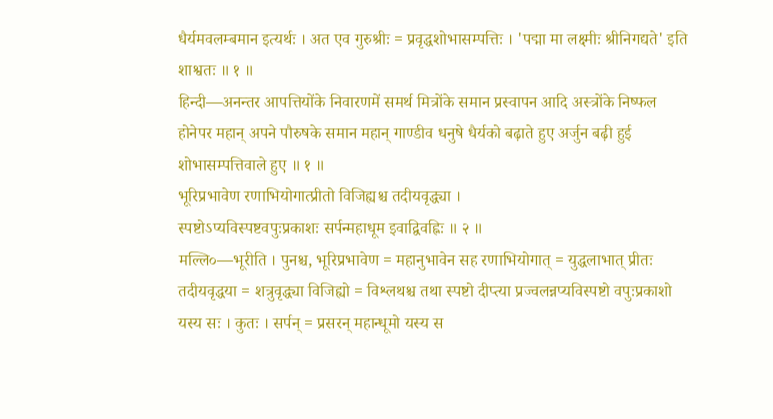धैर्यमवलम्बमान इत्यर्थः । अत एव गुरुश्रीः = प्रवृद्धशोभासम्पत्तिः । 'पद्मा मा लक्ष्मीः श्रीनिगद्यते' इति शाश्वतः ॥ १ ॥
हिन्दी—अनन्तर आपत्तियोंके निवारणमें समर्थ मित्रोंके समान प्रस्वापन आदि अस्त्रोंके निष्फल होनेपर महान् अपने पौरुषके समान महान् गाण्डीव धनुषे धैर्यको बढ़ाते हुए अर्जुन बढ़ी हुई शोभासम्पत्तिवाले हुए ॥ १ ॥
भूरिप्रभावेण रणाभियोगात्प्रीतो विजिह्यश्च तदीयवृद्ध्या ।
स्पष्टोऽप्यविस्पष्टवपुःप्रकाशः सर्पन्महाधूम इवाद्विवह्निः ॥ २ ॥
मल्लि०—भूरीति । पुनश्च, भूरिप्रभावेण = महानुभावेन सह रणाभियोगात् = युद्धलाभात् प्रीतः तदीयवृद्धया = शत्रुवृद्ध्या विजिह्यो = विश्लथश्च तथा स्पष्टो दीप्त्या प्रज्वलन्नप्यविस्पष्टो वपुःप्रकाशो यस्य सः । कुतः । सर्पन् = प्रसरन् महान्धूमो यस्य स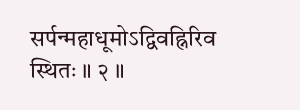सर्पन्महाधूमोऽद्विवह्निरिव स्थितः ॥ २ ॥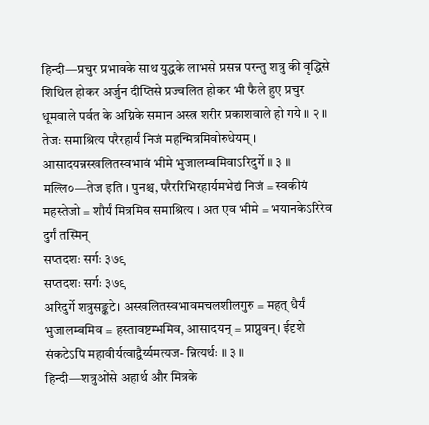हिन्दी—प्रचुर प्रभावके साथ युद्धके लाभसे प्रसन्न परन्तु शत्रु की वृद्धिसे शिथिल होकर अर्जुन दीप्तिसे प्रज्वलित होकर भी फैले हुए प्रचुर धूमवाले पर्वत के अग्निके समान अस्त्र शरीर प्रकाशवाले हो गये ॥ २ ॥
तेजः समाश्रित्य परैरहार्यं निजं महन्मित्रमिवोरुधेयम् ।
आसादयन्नस्खलितस्वभावं भीमे भुजालम्बमिवाऽरिदुर्गे ॥ ३ ॥
मल्लि०—तेज इति । पुनश्च, परैररिभिरहार्यमभेद्यं निजं = स्वकीयं महस्तेजो = शौर्यं मित्रमिव समाश्रित्य । अत एव भीमे = भयानकेऽरिरेव दुर्गं तस्मिन्
सप्तदशः सर्गः ३७९
सप्तदशः सर्गः ३७९
अरिदुर्गे शत्रुसङ्कटे। अस्खलितस्वभावमचलशीलगुरु = महत् धैर्यं भुजालम्बमिव = हस्तावष्टम्भमिव, आसादयन् = प्राप्नुवन्। ईदृशे संकटेऽपि महावीर्यत्वाद्वैर्य्यमत्यज- न्नित्यर्थः ॥ ३ ॥
हिन्दी—शत्रुओंसे अहार्थ और मित्रके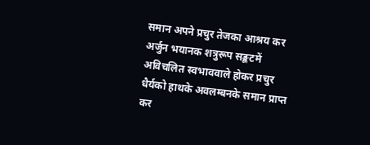समान अपने प्रचुर तेजका आश्रय कर अर्जुन भयानक शत्रुरूप सङ्कटमें अविचलित स्वभाववाले होकर प्रचुर धैर्यको हाथके अवलम्बनके समान प्राप्त कर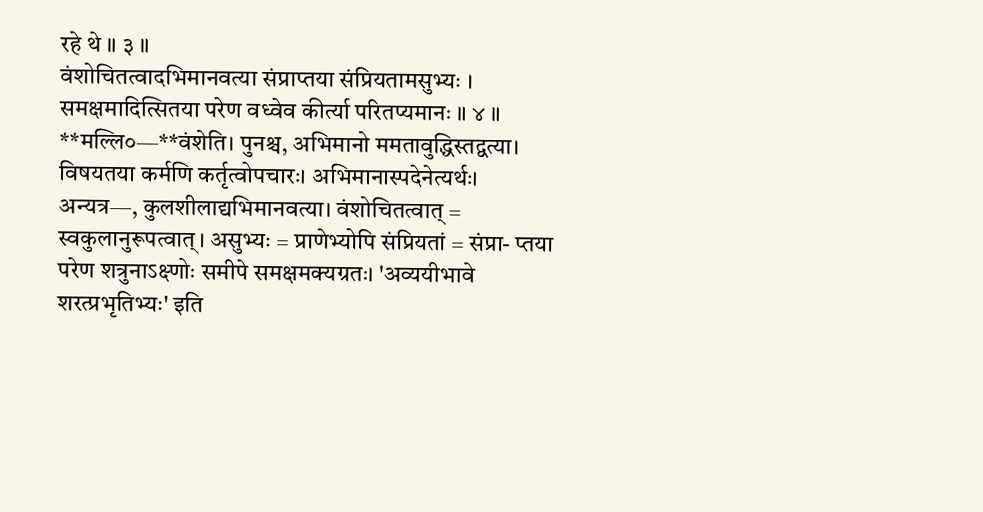रहे थे ॥ ३ ॥
वंशोचितत्वादभिमानवत्या संप्राप्तया संप्रियतामसुभ्यः ।
समक्षमादित्सितया परेण वध्वेव कीर्त्या परितप्यमानः ॥ ४ ॥
**मल्लि०—**वंशेति। पुनश्च, अभिमानो ममतावुद्धिस्तद्वत्या। विषयतया कर्मणि कर्तृत्वोपचारः। अभिमानास्पदेनेत्यर्थः। अन्यत्र—, कुलशीलाद्यभिमानवत्या। वंशोचितत्वात् = स्वकुलानुरूपत्वात्। असुभ्यः = प्राणेभ्योपि संप्रियतां = संप्रा- प्तया परेण शत्रुनाऽक्ष्णोः समीपे समक्षमक्यग्रतः। 'अव्ययीभावे शरत्प्रभृतिभ्यः' इति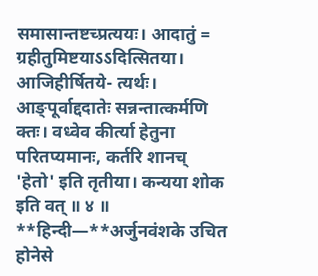समासान्तष्टच्प्रत्ययः। आदातुं = ग्रहीतुमिष्टयाऽऽदित्सितया। आजिहीर्षितये- त्यर्थः। आङ्पूर्वाद्ददातेः सन्नन्तात्कर्मणि क्तः। वध्वेव कीर्त्या हेतुना परितप्यमानः, कर्तरि शानच् 'हेतो' इति तृतीया। कन्यया शोक इति वत् ॥ ४ ॥
**हिन्दी—**अर्जुनवंशके उचित होनेसे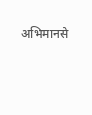अभिमानसे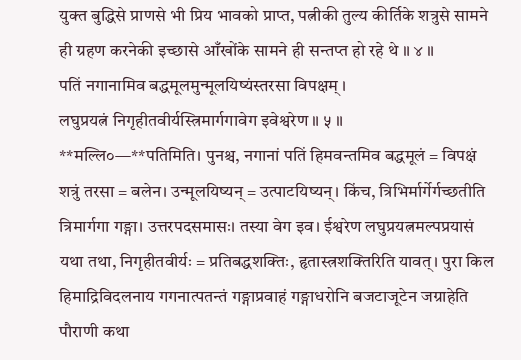युक्त बुद्धिसे प्राणसे भी प्रिय भावको प्राप्त, पत्नीकी तुल्य कीर्तिके शत्रुसे सामने ही ग्रहण करनेकी इच्छासे आँखोंके सामने ही सन्तप्त हो रहे थे ॥ ४ ॥
पतिं नगानामिव बद्धमूलमुन्मूलयिष्यंस्तरसा विपक्षम् ।
लघुप्रयत्नं निगृहीतवीर्यस्त्रिमार्गगावेग इवेश्वरेण ॥ ५ ॥
**मल्लि०—**पतिमिति। पुनश्च, नगानां पतिं हिमवन्तमिव बद्धमूलं = विपक्षं शत्रुं तरसा = बलेन। उन्मूलयिष्यन् = उत्पाटयिष्यन्। किंच, त्रिभिर्मार्गेर्गच्छतीति त्रिमार्गगा गङ्गा। उत्तरपदसमासः। तस्या वेग इव। ईश्वरेण लघुप्रयत्नमल्पप्रयासं यथा तथा, निगृहीतवीर्यः = प्रतिबद्धशक्तिः, हृतास्त्रशक्तिरिति यावत्। पुरा किल हिमाद्रिविदलनाय गगनात्पतन्तं गङ्गाप्रवाहं गङ्गाधरोनि बजटाजूटेन जग्राहेति पौराणी कथा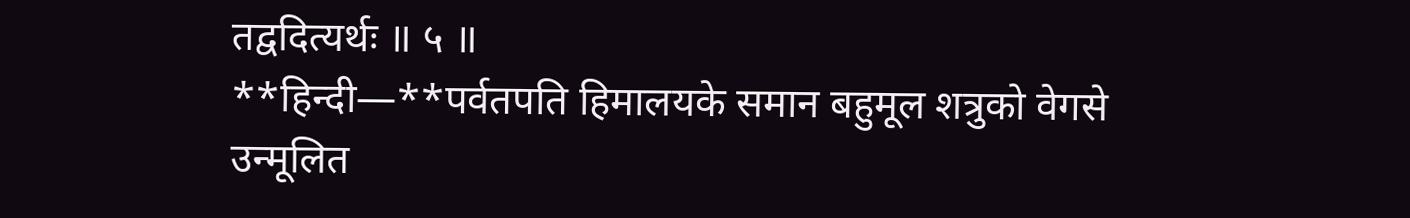तद्वदित्यर्थः ॥ ५ ॥
**हिन्दी—**पर्वतपति हिमालयके समान बहुमूल शत्रुको वेगसे उन्मूलित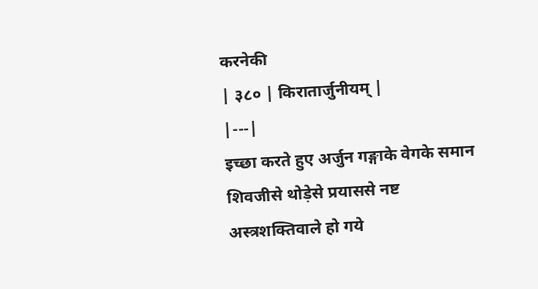करनेकी
| ३८० | किरातार्जुनीयम् |
|---|
इच्छा करते हुए अर्जुन गङ्गाके वेगके समान शिवजीसे थोड़ेसे प्रयाससे नष्ट अस्त्रशक्तिवाले हो गये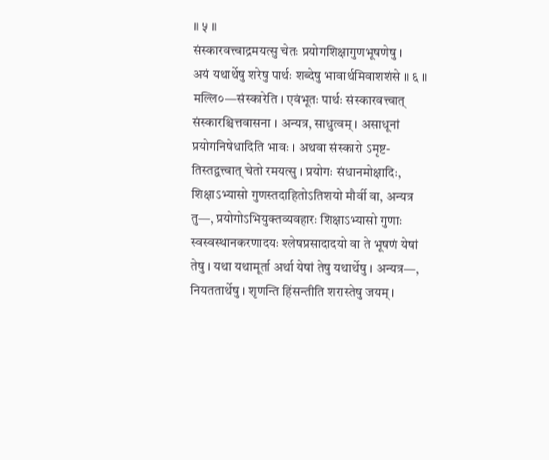॥ ५ ॥
संस्कारवत्त्वाद्रमयत्सु चेतः प्रयोगशिक्षागुणभूषणेषु ।
अयं यथार्थेषु शरेषु पार्थः शब्देषु भावार्थमिवाशशंसे ॥ ६ ॥
मल्लि०—संस्कारेति । एवंभूतः पार्थः संस्कारवत्त्वात् संस्कारश्चित्तवासना । अन्यत्र, साधुत्वम् । असाधूनां प्रयोगनिषेधादिति भावः । अथवा संस्कारो ऽमृष्ट-तिस्तद्वत्त्वात् चेतो रमयत्सु । प्रयोगः संधानमोक्षादिः, शिक्षाऽभ्यासो गुणस्तदाहितोऽतिशयो मौर्वी वा, अन्यत्र तु—, प्रयोगोऽभियुक्तव्यवहारः शिक्षाऽभ्यासो गुणाः स्वस्वस्थानकरणादयः श्लेषप्रसादादयो वा ते भूषणं येषां तेषु । यथा यथामूर्ता अर्था येषां तेषु यथार्थेषु । अन्यत्र—, नियततार्थेषु । शृणन्ति हिंसन्तीति शरास्तेषु जयम् ।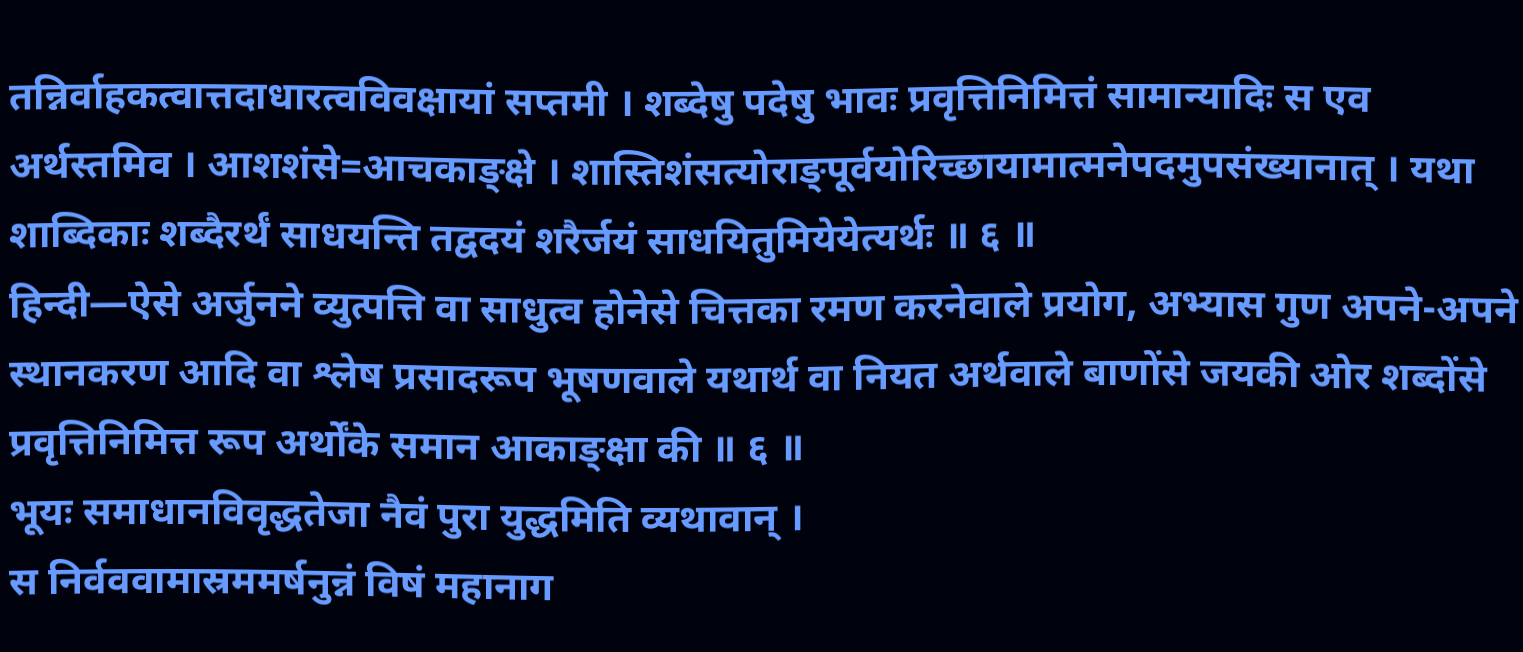तन्निर्वाहकत्वात्तदाधारत्वविवक्षायां सप्तमी । शब्देषु पदेषु भावः प्रवृत्तिनिमित्तं सामान्यादिः स एव अर्थस्तमिव । आशशंसे=आचकाङ्क्षे । शास्तिशंसत्योराङ्पूर्वयोरिच्छायामात्मनेपदमुपसंख्यानात् । यथा शाब्दिकाः शब्दैरर्थं साधयन्ति तद्वदयं शरैर्जयं साधयितुमियेयेत्यर्थः ॥ ६ ॥
हिन्दी—ऐसे अर्जुनने व्युत्पत्ति वा साधुत्व होनेसे चित्तका रमण करनेवाले प्रयोग, अभ्यास गुण अपने-अपने स्थानकरण आदि वा श्लेष प्रसादरूप भूषणवाले यथार्थ वा नियत अर्थवाले बाणोंसे जयकी ओर शब्दोंसे प्रवृत्तिनिमित्त रूप अर्थोंके समान आकाङ्क्षा की ॥ ६ ॥
भूयः समाधानविवृद्धतेजा नैवं पुरा युद्धमिति व्यथावान् ।
स निर्वववामास्रममर्षनुन्नं विषं महानाग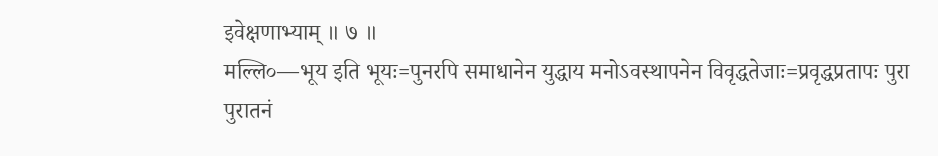इवेक्षणाभ्याम् ॥ ७ ॥
मल्लि०—भूय इति भूयः=पुनरपि समाधानेन युद्धाय मनोऽवस्थापनेन विवृद्धतेजाः=प्रवृद्धप्रतापः पुरा पुरातनं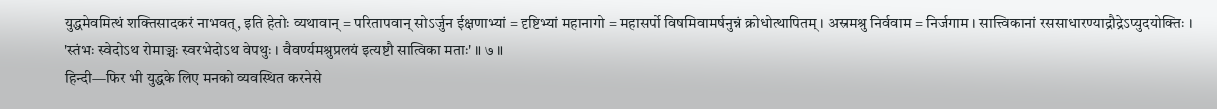युद्धमेवमित्थं शक्तिसादकरं नाभवत्, इति हेतोः व्यथावान् = परितापवान् सोऽर्जुन ईक्षणाभ्यां = दृष्टिभ्यां महानागो = महासर्पो विषमिवामर्षनुन्नं क्रोधोत्थापितम् । अस्रमश्रु निर्ववाम = निर्जगाम । सात्त्विकानां रससाधारण्याद्रौद्रेऽप्युदयोक्तिः । 'स्तंभः स्वेदोऽथ रोमाञ्चः स्वरभेदोऽथ वेपथुः । वैवर्ण्यमश्रुप्रलयं इत्यष्टौ सात्विका मताः' ॥ ७ ॥
हिन्दी—फिर भी युद्धके लिए मनको व्यवस्थित करनेसे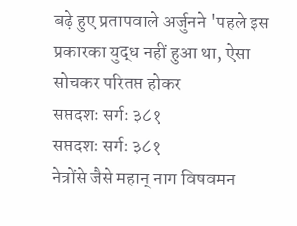बढ़े हुए प्रतापवाले अर्जुनने 'पहले इस प्रकारका युद्ध नहीं हुआ था, ऐसा सोचकर परितप्त होकर
सप्तदशः सर्गः ३८१
सप्तदशः सर्गः ३८१
नेत्रोंसे जैसे महान् नाग विषवमन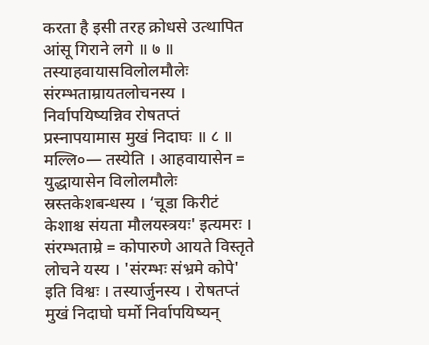करता है इसी तरह क्रोधसे उत्थापित आंसू गिराने लगे ॥ ७ ॥
तस्याहवायासविलोलमौलेः संरम्भताम्रायतलोचनस्य ।
निर्वापयिष्यन्निव रोषतप्तं प्रस्नापयामास मुखं निदाघः ॥ ८ ॥
मल्लि०— तस्येति । आहवायासेन = युद्धायासेन विलोलमौलेः स्रस्तकेशबन्धस्य । ‘चूडा किरीटं केशाश्च संयता मौलयस्त्रयः' इत्यमरः । संरम्भताम्रे = कोपारुणे आयते विस्तृते लोचने यस्य । 'संरम्भः संभ्रमे कोपे' इति विश्वः । तस्यार्जुनस्य । रोषतप्तं मुखं निदाघो घर्मो निर्वापयिष्यन्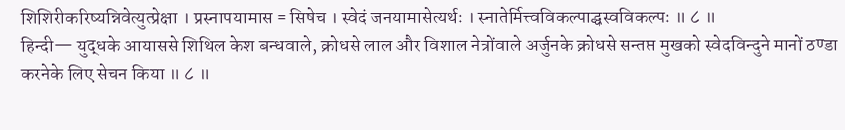शिशिरीकरिष्यन्निवेत्युत्प्रेक्षा । प्रस्नापयामास = सिषेच । स्वेदं जनयामासेत्यर्थः । स्नातेर्मित्त्वविकल्पाद्ध्रस्वविकल्पः ॥ ८ ॥
हिन्दी— युद्धके आयाससे शिथिल केश बन्धवाले, क्रोधसे लाल और विशाल नेत्रोंवाले अर्जुनके क्रोधसे सन्तप्त मुखको स्वेदविन्दुने मानों ठण्डा करनेके लिए सेचन किया ॥ ८ ॥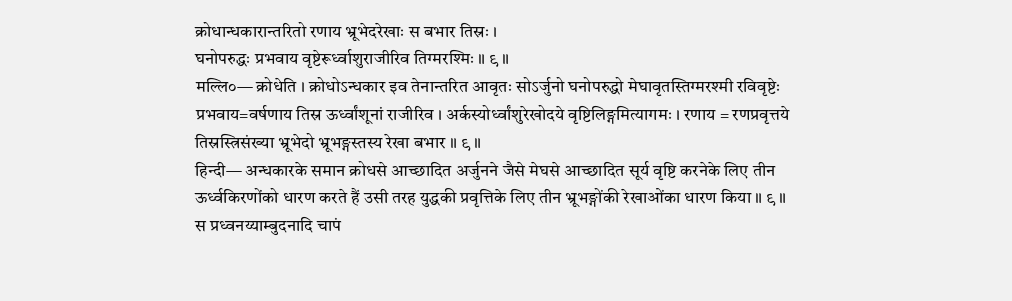क्रोधान्धकारान्तरितो रणाय भ्रूभेदरेखाः स बभार तिस्रः ।
घनोपरुद्धः प्रभवाय वृष्टेरूर्ध्वाशुराजीरिव तिग्मरश्मिः ॥ ९ ॥
मल्लि०— क्रोधेति । क्रोधोऽन्धकार इव तेनान्तरित आवृतः सोऽर्जुनो घनोपरुद्धो मेघावृतस्तिग्मरश्मी रविवृष्टेः प्रभवाय=वर्षणाय तिस्र ऊर्ध्वांशूनां राजीरिव । अर्कस्योर्ध्वांशुरेखोदये वृष्टिलिङ्गमित्यागमः । रणाय = रणप्रवृत्तये तिस्रस्त्रिसंख्या भ्रूभेदो भ्रूभङ्गस्तस्य रेखा बभार ॥ ९ ॥
हिन्दी— अन्धकारके समान क्रोधसे आच्छादित अर्जुनने जैसे मेघसे आच्छादित सूर्य वृष्टि करनेके लिए तीन ऊर्ध्वकिरणोंको धारण करते हैं उसी तरह युद्धकी प्रवृत्तिके लिए तीन भ्रूभङ्गोंकी रेखाओंका धारण किया ॥ ९ ॥
स प्रध्वनय्याम्बुदनादि चापं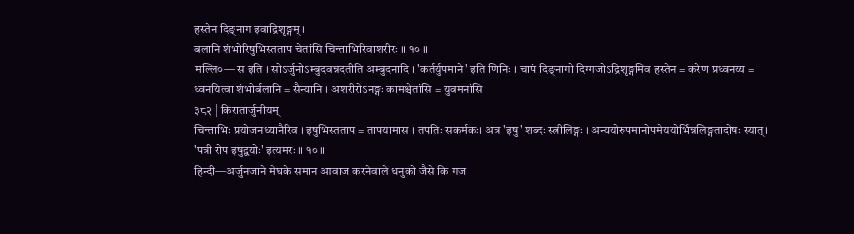हस्तेन दिङ्नाग इवाद्रिशृङ्गम् ।
बलानि शंभोरिषुभिस्तताप चेतांसि चिन्ताभिरिवाशरीरः ॥ १० ॥
मल्लि०— स इति । सोऽर्जुनोऽम्बुदवन्नदतीति अम्बुदनादि । 'कर्तर्युपमाने' इति णिनिः । चापं दिङ्नागो दिग्गजोऽद्रिशृङ्गमिव हस्तेन = करेण प्रध्वनय्य = ध्वनयित्वा शंभोर्बलानि = सैन्यानि । अशरीरोऽनङ्गः कामश्चेतांसि = युवमनांसि
३८२ | किरातार्जुनीयम्
चिन्ताभिः प्रयोजनध्यानैरिव । इषुभिस्तताप = तापयामास । तपतिः सकर्मकः। अत्र 'इषु' शब्दः स्त्रीलिङ्गः । अन्ययोरुपमानोपमेययोर्भिन्नलिङ्गतादोषः स्यात्। 'पत्री रोप इषुद्वयोः' इत्यमरः ॥ १० ॥
हिन्दी—अर्जुनजाने मेघके समान आवाज करनेवाले धनुको जैसे कि गज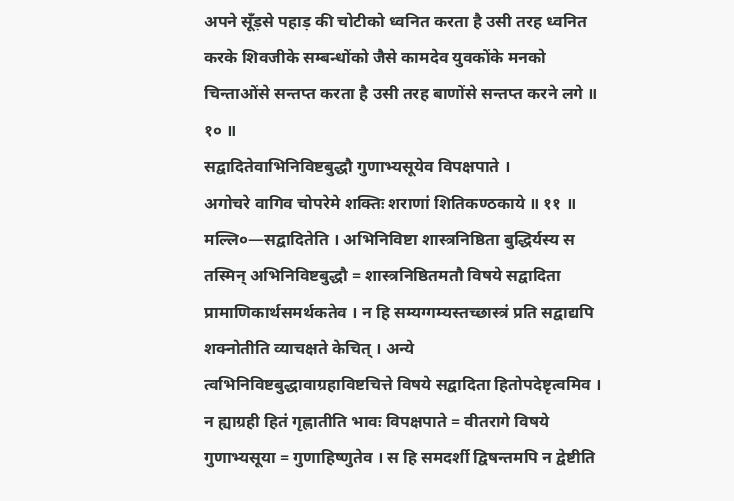अपने सूँड़से पहाड़ की चोटीको ध्वनित करता है उसी तरह ध्वनित करके शिवजीके सम्बन्धोंको जैसे कामदेव युवकोंके मनको चिन्ताओंसे सन्तप्त करता है उसी तरह बाणोंसे सन्तप्त करने लगे ॥ १० ॥
सद्वादितेवाभिनिविष्टबुद्धौ गुणाभ्यसूयेव विपक्षपाते ।
अगोचरे वागिव चोपरेमे शक्तिः शराणां शितिकण्ठकाये ॥ ११ ॥
मल्लि०—सद्वादितेति । अभिनिविष्टा शास्त्रनिष्ठिता बुद्धिर्यस्य स तस्मिन् अभिनिविष्टबुद्धौ = शास्त्रनिष्ठितमतौ विषये सद्वादिता प्रामाणिकार्थसमर्थकतेव । न हि सम्यग्गम्यस्तच्छास्त्रं प्रति सद्वाद्यपि शक्नोतीति व्याचक्षते केचित् । अन्ये त्वभिनिविष्टबुद्धावाग्रहाविष्टचित्ते विषये सद्वादिता हितोपदेष्टृत्वमिव । न ह्याग्रही हितं गृह्णातीति भावः विपक्षपाते = वीतरागे विषये गुणाभ्यसूया = गुणाहिष्णुतेव । स हि समदर्शी द्विषन्तमपि न द्वेष्टीति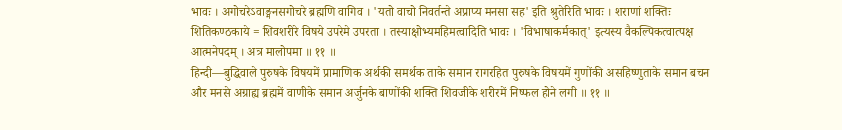भावः । अगोचरेऽवाङ्मनसगोचरे ब्रह्मणि वागिव । 'यतो वाचो निवर्तन्ते अप्राप्य मनसा सह' इति श्रुतेरिति भावः । शराणां शक्तिः शितिकण्ठकाये = शिवशरीरे विषये उपरेमे उपरता । तस्याक्षोभ्यमहिमत्वादिति भावः । 'विभाषाकर्मकात्' इत्यस्य वैकल्पिकत्वात्पक्ष आत्मनेपदम् । अत्र मालोपमा ॥ ११ ॥
हिन्दी—बुद्धिवाले पुरुषके विषयमें प्रामाणिक अर्थकी समर्थक ताके समान रागरहित पुरुषके विषयमें गुणोंकी असहिष्णुताके समान बचन और मनसे अग्राह्य ब्रह्ममें वाणीके समान अर्जुनके बाणोंकी शक्ति शिवजीके शरीरमें निष्फल होने लगी ॥ ११ ॥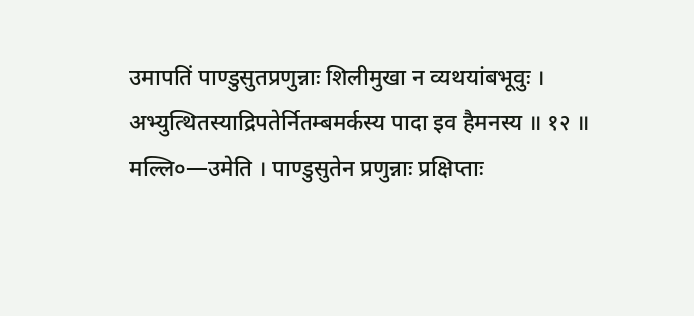उमापतिं पाण्डुसुतप्रणुन्नाः शिलीमुखा न व्यथयांबभूवुः ।
अभ्युत्थितस्याद्रिपतेर्नितम्बमर्कस्य पादा इव हैमनस्य ॥ १२ ॥
मल्लि०—उमेति । पाण्डुसुतेन प्रणुन्नाः प्रक्षिप्ताः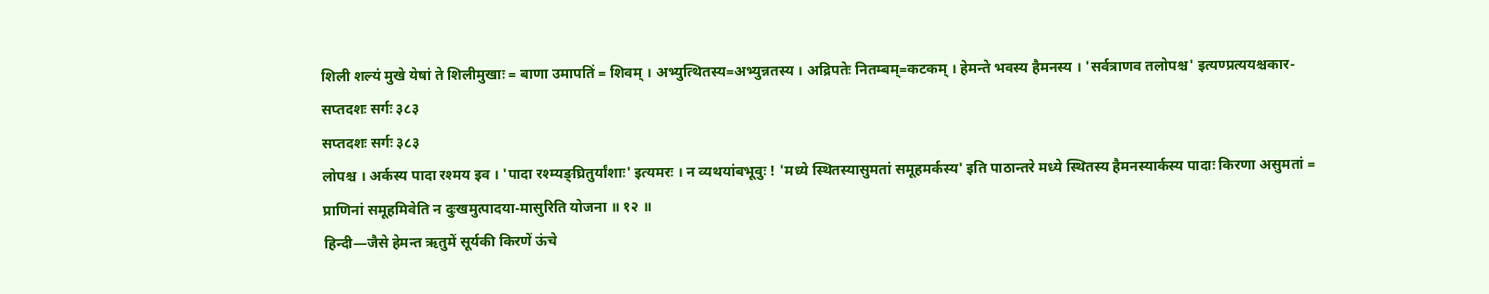शिली शल्यं मुखे येषां ते शिलीमुखाः = बाणा उमापतिं = शिवम् । अभ्युत्थितस्य=अभ्युन्नतस्य । अद्रिपतेः नितम्बम्=कटकम् । हेमन्ते भवस्य हैमनस्य । 'सर्वत्राणव तलोपश्च' इत्यण्प्रत्ययश्चकार-
सप्तदशः सर्गः ३८३
सप्तदशः सर्गः ३८३
लोपश्च । अर्कस्य पादा रश्मय इव । 'पादा रश्म्यङ्घ्रितुर्यांशाः' इत्यमरः । न व्यथयांबभूवुः ! 'मध्ये स्थितस्यासुमतां समूहमर्कस्य' इति पाठान्तरे मध्ये स्थितस्य हैमनस्यार्कस्य पादाः किरणा असुमतां = प्राणिनां समूहमिवेति न दुःखमुत्पादया-मासुरिति योजना ॥ १२ ॥
हिन्दी—जैसे हेमन्त ऋतुमें सूर्यकी किरणें ऊंचे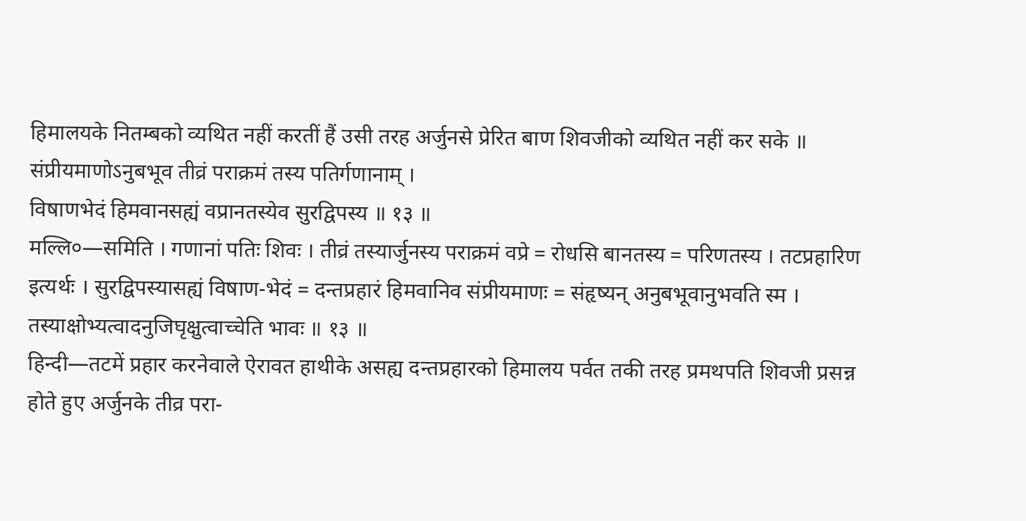हिमालयके नितम्बको व्यथित नहीं करतीं हैं उसी तरह अर्जुनसे प्रेरित बाण शिवजीको व्यथित नहीं कर सके ॥
संप्रीयमाणोऽनुबभूव तीव्रं पराक्रमं तस्य पतिर्गणानाम् ।
विषाणभेदं हिमवानसह्यं वप्रानतस्येव सुरद्विपस्य ॥ १३ ॥
मल्लि०—समिति । गणानां पतिः शिवः । तीव्रं तस्यार्जुनस्य पराक्रमं वप्रे = रोधसि बानतस्य = परिणतस्य । तटप्रहारिण इत्यर्थः । सुरद्विपस्यासह्यं विषाण-भेदं = दन्तप्रहारं हिमवानिव संप्रीयमाणः = संहृष्यन् अनुबभूवानुभवति स्म । तस्याक्षोभ्यत्वादनुजिघृक्षुत्वाच्चेति भावः ॥ १३ ॥
हिन्दी—तटमें प्रहार करनेवाले ऐरावत हाथीके असह्य दन्तप्रहारको हिमालय पर्वत तकी तरह प्रमथपति शिवजी प्रसन्न होते हुए अर्जुनके तीव्र परा-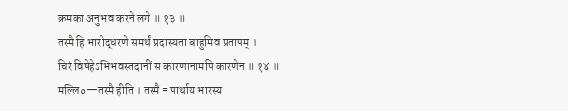क्रमका अनुभव करने लगे ॥ १३ ॥
तस्मै हि भारोद्धरणे समर्थं प्रदास्यता बाहुमिव प्रतापम् ।
चिरं विषेहेऽभिभवस्तदानीं स कारणानामपि कारणेन ॥ १४ ॥
मल्लि०—तस्मै हीति । तस्मै = पार्थाय भारस्य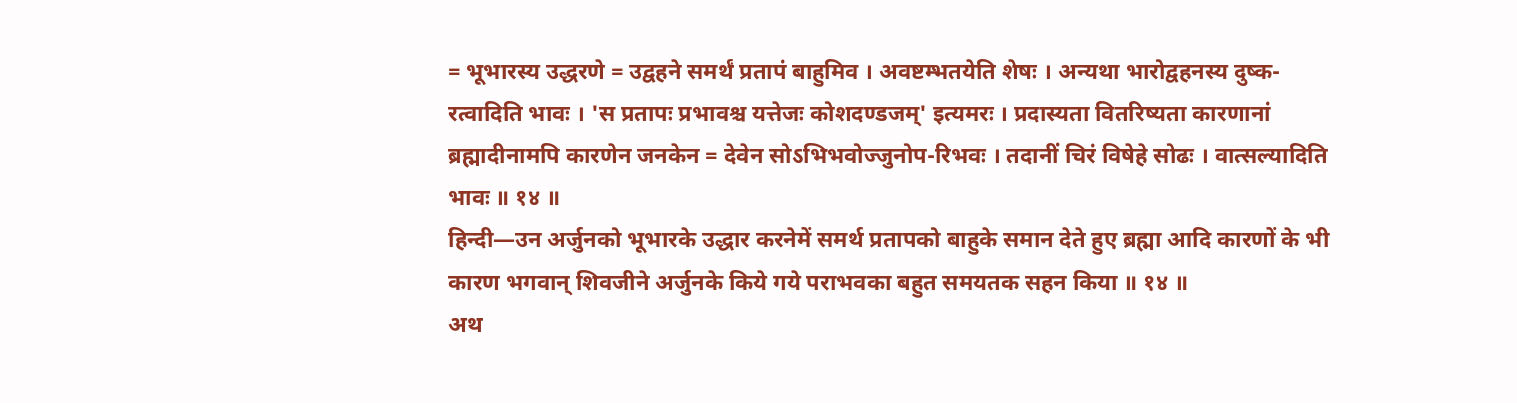= भूभारस्य उद्धरणे = उद्वहने समर्थं प्रतापं बाहुमिव । अवष्टम्भतयेति शेषः । अन्यथा भारोद्वहनस्य दुष्क-रत्वादिति भावः । 'स प्रतापः प्रभावश्च यत्तेजः कोशदण्डजम्' इत्यमरः । प्रदास्यता वितरिष्यता कारणानां ब्रह्मादीनामपि कारणेन जनकेन = देवेन सोऽभिभवोज्जुनोप-रिभवः । तदानीं चिरं विषेहे सोढः । वात्सल्यादिति भावः ॥ १४ ॥
हिन्दी—उन अर्जुनको भूभारके उद्धार करनेमें समर्थ प्रतापको बाहुके समान देते हुए ब्रह्मा आदि कारणों के भी कारण भगवान् शिवजीने अर्जुनके किये गये पराभवका बहुत समयतक सहन किया ॥ १४ ॥
अथ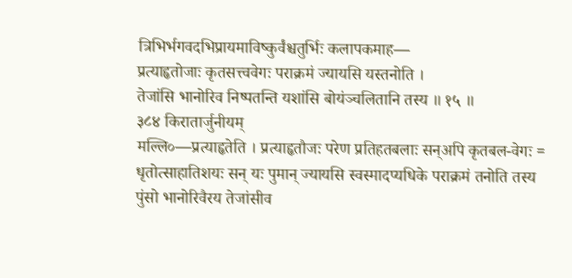त्रिभिर्भगवदभिप्रायमाविष्कुर्वंश्चतुर्भिः कलापकमाह—
प्रत्याहृतोजाः कृतसत्त्ववेगः पराक्रमं ज्यायसि यस्तनोति ।
तेजांसि भानोरिव निष्पतन्ति यशांसि बोयंञ्चलितानि तस्य ॥ १५ ॥
३८४ किरातार्जुनीयम्
मल्लि०—प्रत्याहृतेति । प्रत्याहृतौजः परेण प्रतिहतबलाः सन्अपि कृतबल-वेगः = धृतोत्साहातिशयः सन् यः पुमान् ज्यायसि स्वस्मादप्यधिके पराक्रमं तनोति तस्य पुंसो भानोरिवैरय तेजांसीव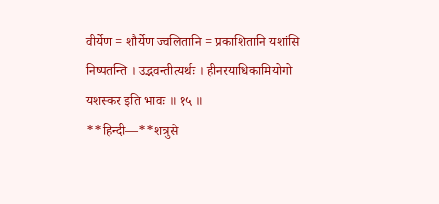वीर्येण = शौर्येण ज्वलितानि = प्रकाशितानि यशांसि निष्पतन्ति । उद्भवन्तीत्यर्थः । हीनरयाधिकामियोगो यशस्कर इति भावः ॥ १५ ॥
**हिन्दी—**शत्रुसे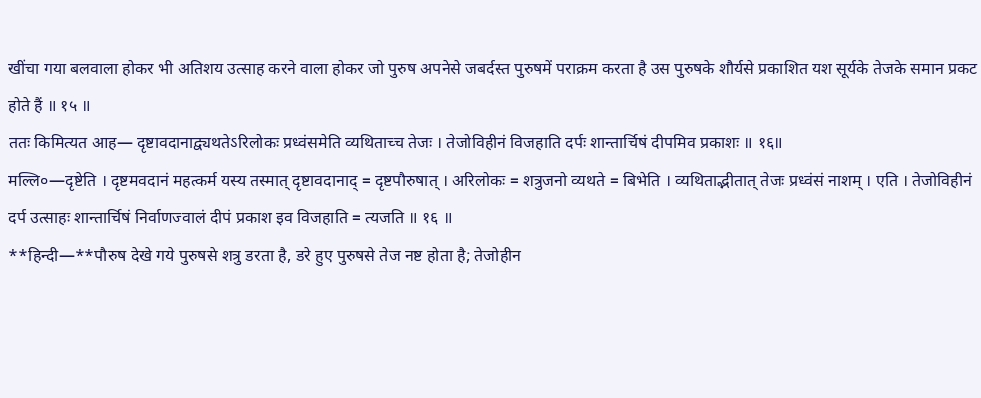खींचा गया बलवाला होकर भी अतिशय उत्साह करने वाला होकर जो पुरुष अपनेसे जबर्दस्त पुरुषमें पराक्रम करता है उस पुरुषके शौर्यसे प्रकाशित यश सूर्यके तेजके समान प्रकट होते हैं ॥ १५ ॥
ततः किमित्यत आह— दृष्टावदानाद्व्यथतेऽरिलोकः प्रध्वंसमेति व्यथिताच्च तेजः । तेजोविहीनं विजहाति दर्पः शान्तार्चिषं दीपमिव प्रकाशः ॥ १६॥
मल्लि०—दृष्टेति । दृष्टमवदानं महत्कर्म यस्य तस्मात् दृष्टावदानाद् = दृष्टपौरुषात् । अरिलोकः = शत्रुजनो व्यथते = बिभेति । व्यथिताद्भीतात् तेजः प्रध्वंसं नाशम् । एति । तेजोविहीनं दर्प उत्साहः शान्तार्चिषं निर्वाणज्वालं दीपं प्रकाश इव विजहाति = त्यजति ॥ १६ ॥
**हिन्दी—**पौरुष देखे गये पुरुषसे शत्रु डरता है, डरे हुए पुरुषसे तेज नष्ट होता है; तेजोहीन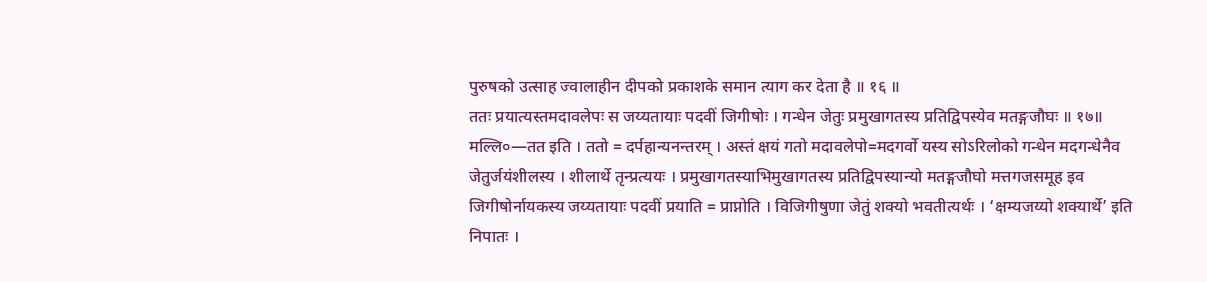पुरुषको उत्साह ज्वालाहीन दीपको प्रकाशके समान त्याग कर देता है ॥ १६ ॥
ततः प्रयात्यस्तमदावलेपः स जय्यतायाः पदवीं जिगीषोः । गन्धेन जेतुः प्रमुखागतस्य प्रतिद्विपस्येव मतङ्गजौघः ॥ १७॥
मल्लि०—तत इति । ततो = दर्पहान्यनन्तरम् । अस्तं क्षयं गतो मदावलेपो=मदगर्वो यस्य सोऽरिलोको गन्धेन मदगन्धेनैव जेतुर्जयंशीलस्य । शीलार्थे तृन्प्रत्ययः । प्रमुखागतस्याभिमुखागतस्य प्रतिद्विपस्यान्यो मतङ्गजौघो मत्तगजसमूह इव जिगीषोर्नायकस्य जय्यतायाः पदवीं प्रयाति = प्राप्नोति । विजिगीषुणा जेतुं शक्यो भवतीत्यर्थः । ‘क्षम्यजय्यो शक्यार्थे’ इति निपातः ।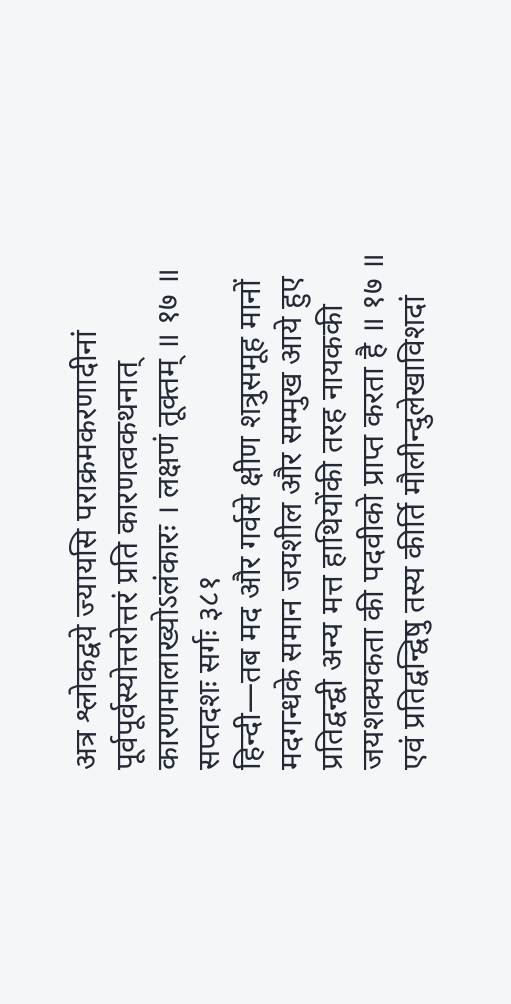अत्र श्लोकद्वये ज्यायसि पराक्रमकरणादीनां पूर्वपूर्वस्योत्तरोत्तरं प्रति कारणत्वकथनात् कारणमालाख्योऽलंकारः । लक्षणं तूक्तम् ॥ १७ ॥
सप्तदशः सर्गः ३८१
हिन्दी—तब मद और गर्वसे क्षीण शत्रुसमूह मानों मदगन्धके समान जयशील और सम्मुख आये हुए प्रतिद्वन्द्वी अन्य मत्त हाथियोंकी तरह नायककी जयशक्यकता की पदवीको प्राप्त करता है ॥ १७ ॥
एवं प्रतिद्वन्द्विषु तस्य कीर्ति मौलीन्दुलेखाविशदां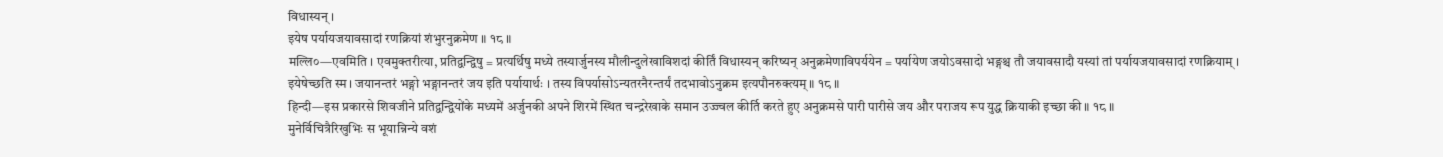विधास्यन् ।
इयेष पर्यायजयावसादां रणक्रियां शंभुरनुक्रमेण ॥ १८ ॥
मल्लि०—एवमिति । एवमुक्तरीत्या, प्रतिद्वन्द्विषु = प्रत्यर्थिषु मध्ये तस्यार्जुनस्य मौलीन्दुलेखाविशदां कीर्तिं विधास्यन् करिष्यन् अनुक्रमेणाविपर्ययेन = पर्यायेण जयोऽवसादो भङ्गश्च तौ जयावसादौ यस्यां तां पर्यायजयावसादां रणक्रियाम् । इयेषेच्छति स्म । जयानन्तरं भङ्गो भङ्गानन्तरं जय इति पर्यायार्थः । तस्य विपर्यासोऽन्यतरनैरन्तर्यं तदभावोऽनुक्रम इत्यपौनरुक्त्यम् ॥ १८ ॥
हिन्दी—इस प्रकारसे शिवजीने प्रतिद्वन्द्वियोंके मध्यमें अर्जुनकी अपने शिरमें स्थित चन्द्ररेखाके समान उज्ज्वल कीर्ति करते हुए अनुक्रमसे पारी पारीसे जय और पराजय रूप युद्ध क्रियाकी इच्छा की ॥ १८ ॥
मुनेर्विचित्रैरिखुभिः स भूयान्निन्ये वशं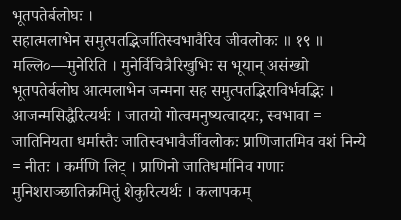भूतपतेर्बलोघः ।
सहात्मलाभेन समुत्पतद्भिर्जातिस्वभावैरिव जीवलोकः ॥ १९ ॥
मल्लि०—मुनेरिति । मुनेर्विचित्रैरिखुभिः स भूयान् असंख्यो भूतपतेर्बलोघ आत्मलाभेन जन्मना सह समुत्पतद्भिराविर्भवद्भिः । आजन्मसिद्धैरित्यर्थः । जातयो गोत्वमनुष्यत्वादयः, स्वभावा = जातिनियता धर्मास्तैः जातिस्वभावैर्जीवलोकः प्राणिजातमिव वशं निन्ये = नीतः । कर्मणि लिट् । प्राणिनो जातिधर्मानिव गणाः मुनिशराञ्छातिक्रमितुं शेकुरित्यर्थः । कलापकम्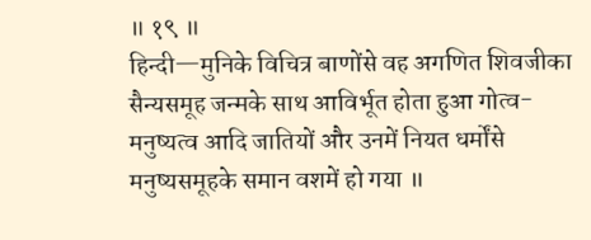॥ १९ ॥
हिन्दी—मुनिके विचित्र बाणोंसे वह अगणित शिवजीका सैन्यसमूह जन्मके साथ आविर्भूत होता हुआ गोत्व-मनुष्यत्व आदि जातियों और उनमें नियत धर्मोंसे मनुष्यसमूहके समान वशमें हो गया ॥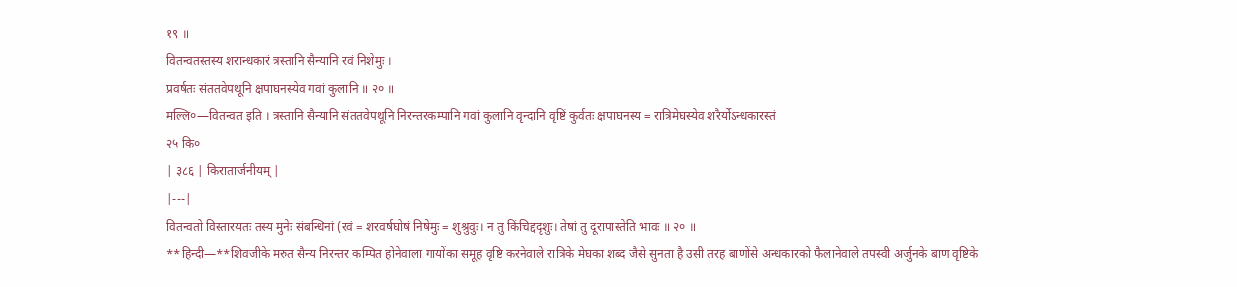१९ ॥
वितन्वतस्तस्य शरान्धकारं त्रस्तानि सैन्यानि रवं निशेमुः ।
प्रवर्षतः संततवेपथूनि क्षपाघनस्येव गवां कुलानि ॥ २० ॥
मल्लि०—वितन्वत इति । त्रस्तानि सैन्यानि संततवेपथूनि निरन्तरकम्पानि गवां कुलानि वृन्दानि वृष्टिं कुर्वतः क्षपाघनस्य = रात्रिमेघस्येव शरैर्योऽन्धकारस्तं
२५ कि०
| ३८६ | किरातार्जनीयम् |
|---|
वितन्वतो विस्तारयतः तस्य मुनेः संबन्धिनां (रवं = शरवर्षघोषं निषेमुः = शुश्रुवुः। न तु किंचिद्ददृशुः। तेषां तु दूरापास्तेति भावः ॥ २० ॥
**हिन्दी—**शिवजीके मरुत सैन्य निरन्तर कम्पित होनेवाला गायोंका समूह वृष्टि करनेवाले रात्रिके मेघका शब्द जैसे सुनता है उसी तरह बाणोंसे अन्धकारको फैलानेवाले तपस्वी अर्जुनके बाण वृष्टिके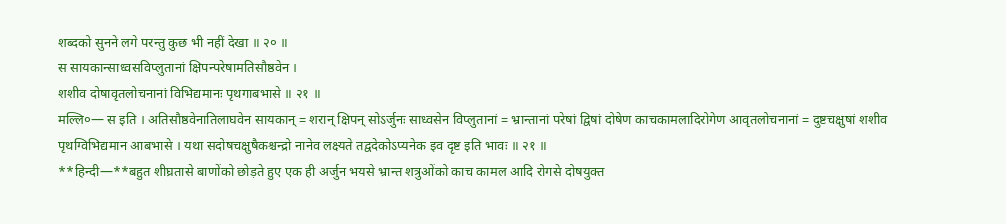शब्दको सुनने लगे परन्तु कुछ भी नहीं देखा ॥ २० ॥
स सायकान्साध्वसविप्लुतानां क्षिपन्परेषामतिसौष्ठवेन ।
शशीव दोषावृतलोचनानां विभिद्यमानः पृथगाबभासे ॥ २१ ॥
मल्लि०— स इति । अतिसौष्ठवेनातिलाघवेन सायकान् = शरान् क्षिपन् सोऽर्जुनः साध्वसेन विप्लुतानां = भ्रान्तानां परेषां द्विषां दोषेण काचकामलादिरोगेण आवृतलोचनानां = दुष्टचक्षुषां शशीव पृथग्विभिद्यमान आबभासे । यथा सदोषचक्षुषैकश्चन्द्रो नानेव लक्ष्यते तद्वदेकोऽप्यनेक इव दृष्ट इति भावः ॥ २१ ॥
**हिन्दी—**बहुत शीघ्रतासे बाणोंको छोड़ते हुए एक ही अर्जुन भयसे भ्रान्त शत्रुओंको काच कामल आदि रोगसे दोषयुक्त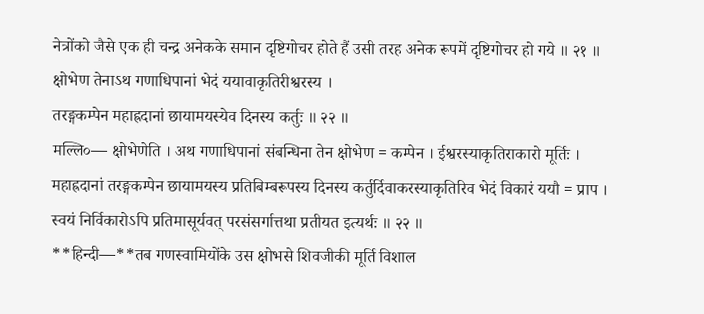नेत्रोंको जैसे एक ही चन्द्र अनेकके समान दृष्टिगोचर होते हैं उसी तरह अनेक रूपमें दृष्टिगोचर हो गये ॥ २१ ॥
क्षोभेण तेनाऽथ गणाधिपानां भेदं ययावाकृतिरीश्वरस्य ।
तरङ्गकम्पेन महाह्रदानां छायामयस्येव दिनस्य कर्तुः ॥ २२ ॥
मल्लि०— क्षोभेणेति । अथ गणाधिपानां संबन्धिना तेन क्षोभेण = कम्पेन । ईश्वरस्याकृतिराकारो मूर्तिः । महाह्रदानां तरङ्गकम्पेन छायामयस्य प्रतिबिम्बरूपस्य दिनस्य कर्तुर्दिवाकरस्याकृतिरिव भेदं विकारं ययौ = प्राप । स्वयं निर्विकारोऽपि प्रतिमासूर्यवत् परसंसर्गात्तथा प्रतीयत इत्यर्थः ॥ २२ ॥
**हिन्दी—**तब गणस्वामियोंके उस क्षोभसे शिवजीकी मूर्ति विशाल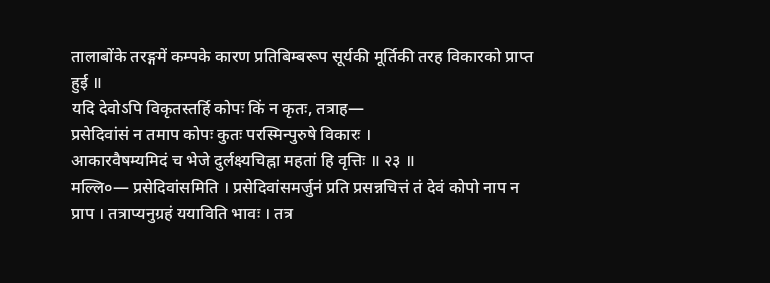तालाबोंके तरङ्गमें कम्पके कारण प्रतिबिम्बरूप सूर्यकी मूर्तिकी तरह विकारको प्राप्त हुई ॥
यदि देवोऽपि विकृतस्तर्हि कोपः किं न कृतः, तत्राह—
प्रसेदिवांसं न तमाप कोपः कुतः परस्मिन्पुरुषे विकारः ।
आकारवैषम्यमिदं च भेजे दुर्लक्ष्यचिह्ना महतां हि वृत्तिः ॥ २३ ॥
मल्लि०— प्रसेदिवांसमिति । प्रसेदिवांसमर्जुनं प्रति प्रसन्नचित्तं तं देवं कोपो नाप न प्राप । तत्राप्यनुग्रहं ययाविति भावः । तत्र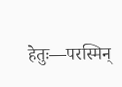हेतुः—परस्मिन्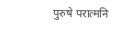पुरुषे परात्मनि